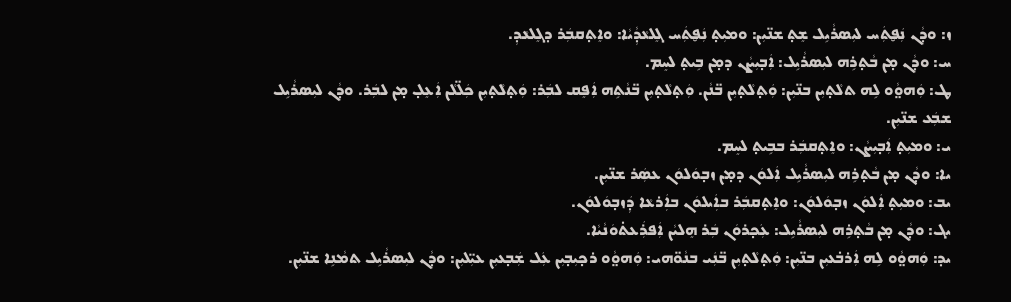ܙ: ܘܕܼܵܢ ܢܲܦ̮ܬܲܚ ܠܝܼܣܪܵܝܹܠ ܫܸܬ̣ ܫܢ̈ܝܼܢ: ܘܡܝܼܬ̣ ܢܲܦ̮ܬܲܚ ܓܸܠܥܵܕܼܵܝܵܐ: ܘܐܸܬ̣ܩܒܲܪ ܕܓܸܠܥܵܕܼ.
ܚ: ܘܕܼܵܢ ܡ̣ܢ ܒܵܬ̣ܪܹܗ ܠܝܼܣܪܵܝܹܠ: ܐܲܒ̣ܝܼܨܵܢ ܕܡ̣ܢ ܒܹܝܬ̣ ܠܚܸܡ.
ܛ: ܘܲܗܘ̤ܵܘ ܠܹܗ ܬܠܵܬ̣ܝܼܢ ܒܢ̈ܝܼܢ: ܘܲܬ̣ܠܵܬ̣ܝܼܢ ܒ̈ܢܵܢ. ܘܲܬ̣ܠܵܬ̣ܝܼܢ ܒ̈ܢܵܬܹܗ ܐܲܦܸܩ ܠܒܲܪ: ܘܲܬ̣ܠܵܬ̣ܝܼܢ ܟܲܠ̈ܠܵܢ ܐܲܥܸܠ̣ ܡ̣ܢ ܠܒܲܪ. ܘܕܼܵܢ ܠܝܼܣܪܵܝܹܠ ܫܒܲܥ ܫܢ̈ܝܼܢ.
ܝ: ܘܡܝܼܬ̣ ܐܲܒ̣ܝܼܨܵܢ: ܘܐܸܬ̣ܩܒܲܪ ܒܒܹܝܬ̣ ܠܚܸܡ.
ܝܐ: ܘܕܼܵܢ ܡ̣ܢ ܒܵܬ̣ܪܹܗ ܠܝܼܣܪܵܝܹܠ ܐܲܠܘܿܢ ܕܡ̣ܢ ܙܒ̣ܘܿܠܘܿܢ ܥܣܲܪ ܫܢ̈ܝܼܢ.
ܝܒ: ܘܡܝܼܬ̣ ܐܲܠܘܿܢ ܙܒ̣ܘܿܠܘܿܢ: ܘܐܸܬ̣ܩܒܲܪ ܒܐܲܝܠܘܿܢ ܒܐܲܪܥܵܐ ܕܲܙܒ̣ܘܿܠܘܿܢ.
ܝܓ: ܘܕܼܵܢ ܡ̣ܢ ܒܵܬ̣ܪܹܗ ܠܝܼܣܪܵܝܹܠ: ܥܲܟ̣ܪܘܿܢ ܒܲܪ ܗܸܠܝܵܢ ܐܲܦܪܲܥܬ̇ܘܿܢܵܝܵܐ.
ܝܕ: ܘܲܗܘ̤ܵܘ ܠܹܗ ܐܲܪܒ̇ܥܝܼܢ ܒܢ̈ܝܼܢ: ܘܲܬ̣ܠܵܬ̣ܝܼܢ ܒ̈ܢܲܝ ܒܢܵܘ̈ܗܝ: ܘܲܗܘ̤ܵܘ ܪܟ̣ܝܼܒ̣ܝܼܢ ܥܲܠ ܫܲܒ̣ܥܝܼܢ ܥܝܼ̈ܠܝܼܢ: ܘܕܼܵܢ ܠܝܼܣܪܵܝܹܠ ܬܡܵܢܹܐ ܫܢ̈ܝܼܢ.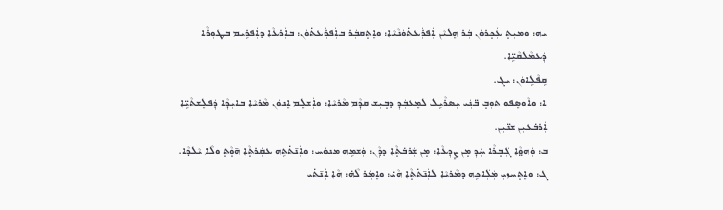ܝܗ: ܘܡܝܼܬ̣ ܥܲܟ̣ܪܘܿܢ ܒܲܪ ܗܸܠܝܵܢ ܐܲܦܪܲܥܬ̇ܘܿܢܵܝܵܐ: ܘܐܸܬ̣ܩܒܲܪ ܒܐܲܦܪܲܥܬ̇ܘܿܢ: ܒܐܲܪܥܵܐ ܕܐܲܦܪܹܝܡ ܒܛܘܼܪܵܐ ܕܲܥܡܵܠܩܵܝܹ̈ܐ.
ܩܹܦܵܠܹܐܘܿܢ: ܝܓ.
ܐ: ܘܐܵܘܣܸܦܘ ܬܘܼܒ̣ ܒ̈ܢܲܝ ܝܼܣܪܵܝܹܠ ܠܡܸܥܒܲܕܼ ܕܒ̣ܝܼܫ ܩܕܼܵܡ ܡܵܪܝܵܐ: ܘܐܲܫܠܸܡ ܐܸܢܘܿܢ ܡܵܪܝܵܐ ܒܐܝܼܕܼܵܐ ܕܲܦܠܸܫܬܵܝܹ̈ܐ ܐܲܪܒ̇ܥܝܼܢ ܫܢ̈ܝܼܢ.
ܒ: ܘܲܗܘ̤ܵܐ ܓܲܒ̣ܪܵܐ ܚܲܕܼ ܡ̣ܢ ܨܸܕܼܥܵܐ: ܡ̣ܢ ܫܲܪܒ̇ܬ̣ܵܐ ܕܕܼܵܢ: ܘܲܫܡܹܗ ܡܢܘܿܚ: ܘܐܲܢ̄ܬ̇ܬܹܗ ܥܩܲܪܬ̣ܵܐ ܗ̄ܘ̣ܵܬ̣ ܘܠܵܐ ܝܵܠܕܵܐ.
ܓ: ܘܐܸܬ̣ܚܙܝܼ ܡܲܠܲܐܟܹܗ ܕܡܵܪܝܵܐ ܠܐܲܢ̄ܬ̇ܬ̣ܵܐ ܗܵܝ̇: ܘܐܸܡܲܪ ܠܵܗ̇: ܗܵܐ ܐܲܢ̄ܬ̇ܝ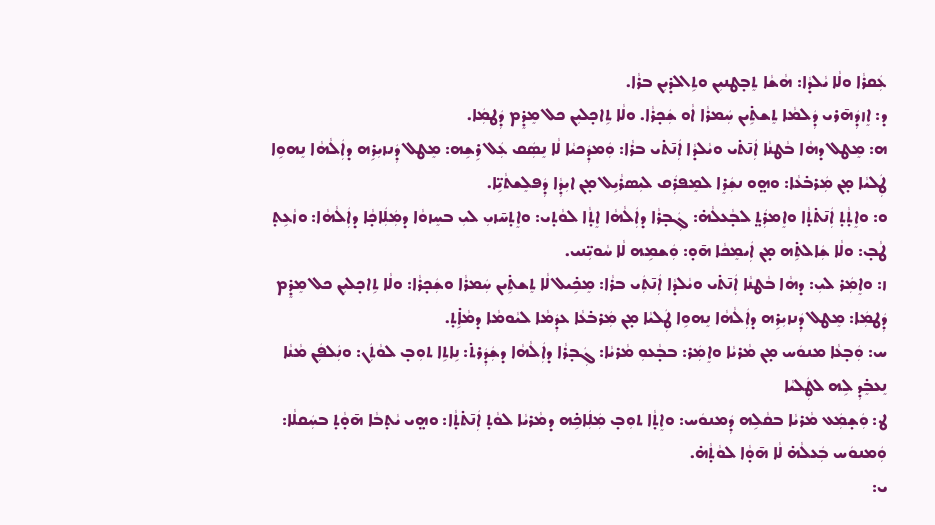ܥܲܩܪܵܐ ܘܠܵܐ ܝܵܠܕܵܐ: ܗܵܫܵܐ ܬܸܒ̣ܛܢܝܼܢ ܘܬܹܐܠܕ̇ܝܼܢ ܒܪܵܐ.
ܕ: ܐܸܙܕܲܗ̄ܪܝ ܕܲܠܡܵܐ ܬܸܫܬܹ̇ܝܢ ܚܲܡܪܵܐ ܐܵܘ ܫܲܟ̣ܪܵܐ. ܘܠܵܐ ܬܹܐܟ̣ܠܝܼܢ ܟܠ ܡܸܕܸ̇ܡ ܕܲܛܡܲܐ.
ܗ: ܡܸܛܠ ܕܗܵܐ ܒܵܛܢܵܐ ܐܲܢ̄ܬ̇ܝ ܘܝܵܠܕܵܐ ܐܲܢ̄ܬ̇ܝ ܒܪܵܐ: ܘܲܡܕܲܟܝܵܐ ܠܵܐ ܢܸܣܲܩ ܥܲܠ ܪܹܫܹܗ: ܡܸܛܠ ܕܲܢܙܝܼܪܹܗ ܕܐܲܠܵܗܵܐ ܢܸܗܘܹܐ ܛܲܠܝܵܐ ܡ̣ܢ ܡܲܪܒ̇ܥܵܐ: ܘܗ̤ܘ ܢܫܲܪܸܐ ܠܡܸܦܪܲܩ ܠܝܼܣܪܵܝܹܠ ܡ̣ܢ ܐܝܼܕܼܵܐ ܕܲܦܠܸܫܬܵܝܹ̈ܐ.
ܘ: ܘܐܸܬ̣ܵܬ̣ ܐܲܢ̄ܬ̇ܬ̣ܵܐ ܘܐܸܡܪܲܬ̤ ܠܒ̣ܵܥܠܵܗ̇: ܓܲܒ̣ܪܵܐ ܕܐܲܠܵܗܵܐ ܐܸܬ̣ܵܐ ܠܘܵܬ̣ܝ: ܘܐܸܬ̣ܚ̄ܙܝܼ ܠܝܼ ܒܚܸܙܘܵܐ ܕܡܲܠܲܐܟ̣ܵܐ ܕܐܲܠܵܗܵܐ: ܘܙܵܥܹܬ̣ ܛܵܒ̣: ܘܠܵܐ ܫܲܐܠܬܹ̇ܗ ܡ̣ܢ ܐܲܝܡܸܟܵܐ ܗ̄ܘ̣: ܘܲܫܡܹܗ ܠܵܐ ܚܵܘܝܼ̈ܢܝ.
ܙ: ܘܐܸܡܲܪ ܠܝܼ: ܕܗܵܐ ܒܵܛܢܵܐ ܐܲܢ̄ܬ̇ܝ ܘܝܵܠܕܵܐ ܐܲܢ̄ܬܲܝ ܒܪܵܐ: ܡܸܟܹ̇ܝܠ ܠܵܐ ܬܸܫܬܹ̇ܝܢ ܚܲܡܪܵܐ ܘܫܲܟ̣ܪܵܐ: ܘܠܵܐ ܬܹܐܟ̣ܠܝܼܢ ܟܠ ܡܸܕܸ̇ܡ ܕܲܛܡܲܐ: ܡܸܛܠ ܕܲܢܙܝܼܪܹܗ ܕܐܲܠܵܗܵܐ ܢܸܗܘܹܐ ܛܲܠܝܵܐ ܡ̣ܢ ܡܲܪܒ̇ܥܵܐ ܥܕܲܡܵܐ ܠܝܵܘܡܵܐ ܕܡܵܐܹ̇ܬ̣.
ܚ: ܘܲܒ̣ܥܵܐ ܡܢܘܿܚ ܡ̣ܢ ܡܵܪܝܵܐ ܘܐܸܡܲܪ: ܒܒ̣ܵܥܘܼ ܡܵܪܝܵܐ: ܓܲܒ̣ܪܵܐ ܕܐܲܠܵܗܵܐ ܕܫܲܕܲܪܬ̇: ܢܹܐܬܹܐ ܬܘܼܒ̣ ܠܘܵܬܲܢ: ܘܢܲܠܦܲܢ ܡܵܢܵܐ ܢܸܥܒܸ̇ܕܼ ܠܹܗ ܠܛܲܠܝܵܐ
ܛ: ܘܲܫ̣ܡܲܥ ܡܵܪܝܵܐ ܒܩܵܠܹܗ ܕܲܡܢܘܿܚ: ܘܐܸܬ̣ܵܐ ܬܘܼܒ̣ ܡܲܠܲܐܟܹ̇ܗ ܕܡܵܪܝܵܐ ܠܘܵܬ̣ ܐܲܢ̄ܬ̇ܬ̣ܵܐ: ܘܗ̤ܝ ܝܵܬ̣ܒܵܐ ܗ̄ܘ̣ܵܬ̣ ܒܚܲܩܠܵܐ: ܘܲܡܢܘܿܚ ܒܲܥܠܵܗ̇ ܠܵܐ ܗ̄ܘ̣ܵܐ ܠܘܵܬ̣ܵܗ̇.
ܝ: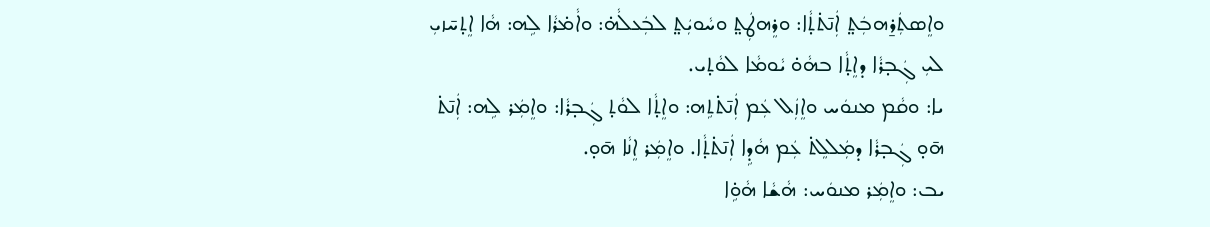ܘܐܸܣܬܲܪ̱ܗܒܲܬ̤ ܐܲܢ̄ܬ̇ܬ̣ܵܐ: ܘܪܸܗܛܲܬ̤ ܘܚܵܘܝܲܬ̤ ܠܒܲܥܠܵܗ̇: ܘܐܵܡ̇ܪܵܐ ܠܹܗ: ܗܵܐ ܐܸܬ̣ܚ̄ܙܝܼ ܠܝܼ ܓܲܒ̣ܪܵܐ ܕܐܸܬ̣ܵܐ ܒܗܵܘ̇ ܝܵܘܡܵܐ ܠܘܵܬ̣ܝ.
ܝܐ: ܘܩܵܡ ܡܢܘܿܚ ܘܐܸܙܲܠ ܥܲܡ ܐܲܢ̄ܬ̇ܬܹܗ: ܘܐܸܬ̣ܵܐ ܠܘܵܬ̣ ܓܲܒ̣ܪܵܐ: ܘܐܸܡܲܪ ܠܹܗ: ܐܲܢ̄ܬ̇ ܗ̄ܘ̣ ܓܲܒ̣ܪܵܐ ܕܡܲܠܠܸܬ̇ ܥܲܡ ܗܵܕܹܐ ܐܲܢ̄ܬ̇ܬ̣ܵܐ. ܘܐܸܡܲܪ ܐܸܢܵܐ ܗ̄ܘ̣.
ܝܒ: ܘܐܸܡܲܪ ܡܢܘܿܚ: ܗܵܫܵܐ ܗܵܘܹ̇ܐ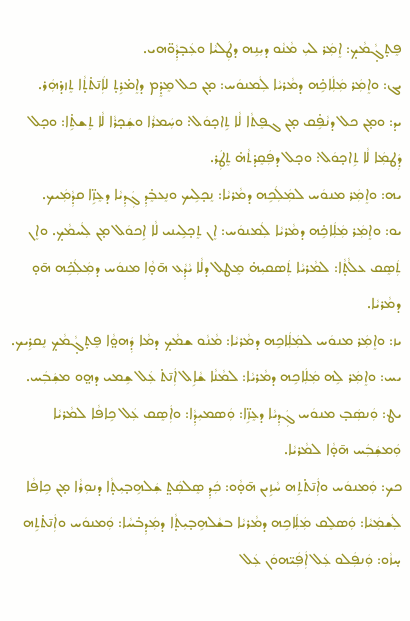ܦܸܬ̣ܓ̣ܵܡܵܟ̣: ܐܸܡܲܪ ܠܝܼ ܡܵܢܵܘ ܕܝܼܢܹܗ ܕܛܲܠܝܵܐ ܘܥܲܒ̣ܕܼܵܘ̈ܗܝ.
ܝܓ: ܘܐܸܡܲܪ ܡܲܠܲܐܟܹ̇ܗ ܕܡܵܪܝܵܐ ܠܲܡܢܘܿܚ: ܡ̣ܢ ܟܠ ܡܸܕܸ̇ܡ ܕܐܸܡ̇ܪܹܬ̣ ܠܐܲܢ̄ܬ̇ܬ̣ܵܐ ܬܸܙܕ̇ܗܲܪ.
ܝܕ: ܘܡ̣ܢ ܟܠ ܕܢܵܦܹ̇ܩ ܡ̣ܢ ܓܦܸܬܵܐ ܠܵܐ ܬܹܐܟ̣ܘܿܠ: ܘܚܲܡܪܵܐ ܘܫܲܟ̣ܪܵܐ ܠܵܐ ܬܸܫܬܹ̇ܐ: ܘܟ̣ܠ ܕܲܛܡܲܐ ܠܵܐ ܬܹܐܟ̣ܘܿܠ: ܘܟ̣ܠ ܕܦܲܩܸܕ̇ܬܵܗ̇ ܬܸܛܲܪ.
ܝܗ: ܘܐܸܡܲܪ ܡܢܘܿܚ ܠܡܲܠܲܟܹܗ ܕܡܵܪܝܵܐ: ܢܸܟ̣ܠܹܝܟ ܘܢܸܥܒܸ̇ܕܼ ܓܲܕܼܝܵܐ ܕܥܸܙܹ̈ܐ ܩܕܼܵܡܲܝܟ.
ܝܘ: ܘܐܸܡܲܪ ܡܲܠܲܐܟܹ̇ܗ ܕܡܵܪܝܵܐ ܠܲܡܢܘܿܚ: ܐܸܢ ܬܸܟ̣ܠܹܝܢܝ ܠܵܐ ܐܹܟܘܿܠ ܡ̣ܢ ܠܲܚܡܵܟ̣. ܘܐܸܢ ܬܲܣܸܩ ܥܠܵܬ̣ܵܐ: ܠܡܵܪܝܵܐ ܬܲܣܩܝܼܗ̇ ܡܸܛܠ ܕܠܵܐ ܝܵܕܼܵܥ ܗ̄ܘ̣ܵܐ ܡܢܘܿܚ ܕܡܲܠܲܟܹ̇ܗ ܗ̄ܘ̣ ܕܡܵܪܝܵܐ.
ܝܙ: ܘܐܸܡܲܪ ܡܢܘܿܚ ܠܡܲܠܲܐܟܹܗ ܕܡܵܪܝܵܐ: ܡܵܢܵܘ ܫܡܵܟ̣ ܕܡܵܐ ܕܲܗܘ̤ܵܐ ܦܸܬ̣ܓ̣ܵܡܵܟ̣ ܢܸܩܪܹܝܟ.
ܝܚ: ܘܐܸܡܲܪ ܠܹܗ ܡܲܠܲܐܟܹܗ ܕܡܵܪܝܵܐ: ܠܡܵܢܵܐ ܫܵܐܹܠ ܐܲܢ̄ܬ̇ ܥܲܠ ܫܹܡܝ ܕܗ̤ܘ ܡܫܲܒܲܚ.
ܝܛ: ܘܲܢܣܲܒ̣ ܡܢܘܿܚ ܓܲܕܼܝܵܐ ܕܥܸܙܹ̈ܐ: ܘܲܣܡܝܼܕܼܵܐ: ܘܐܲܣܸܩ ܥܲܠ ܟܹܐܦܵܐ ܠܡܵܪܝܵܐ ܘܲܡܫܲܒܲܚ ܗ̄ܘ̣ܵܐ ܠܡܵܪܝܵܐ.
ܟܟ: ܘܲܡܢܘܿܚ ܘܐܲܢ̄ܬ̇ܬܹܗ ܚܵܙܹܝܢ ܗ̄ܘ̣ܵܘ: ܟܲܕܼ ܣܸܠܩܲܬ̤ ܫܲܠܗܹܒ̣ܝܼܬ̣ܵܐ ܕܢܘܼܪܵܐ ܡ̣ܢ ܟܹܐܦܵܐ ܠܲܫܡܲܝܵܐ: ܘܲܣܠܸܩ ܡܲܠܲܐܟܹܗ ܕܡܵܪܝܵܐ ܒܫܵܠܗܹܒ̣ܝܼܬ̣ܵܐ ܕܡܲܕܼܒ̇ܚܵܐ: ܘܲܡܢܘܿܚ ܘܐܲܢ̄ܬ̇ܬܹܗ ܚ̣ܙܵܘ: ܘܲܢܦܲܠܘ ܥܲܠ ܐܲܦܲܝ̈ܗܘܿܢ ܥܲܠ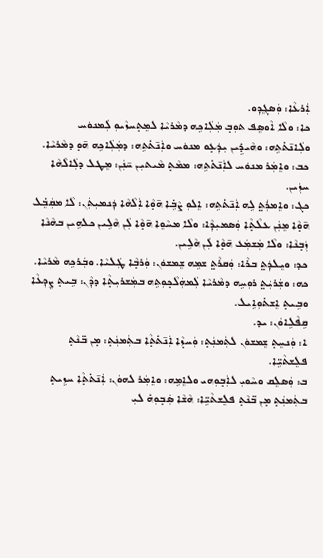ܐܲܪܥܵܐ: ܘܲܣܓܸܕܼܘ.
ܟܐ: ܘܠܵܐ ܐܵܘܣܸܦ ܬܘܼܒ̣ ܡܲܠܲܐܟܹܗ ܕܡܵܪܝܵܐ ܠܡܸܬ̣ܚܙܵܝܘܼ ܠܲܡܢܘܿܚ ܘܠܲܐܢ̄ܬ̇ܬܹܗ: ܘܗܵܝܕܹ̇ܝܢ ܝܼܕܲܥ̣ܘ ܡܢܘܿܚ ܘܐܲܢ̄ܬ̇ܬܹܗ: ܕܡܲܠܲܐܟܹܗ ܗ̄ܘ̣ ܕܡܵܪܝܵܐ.
ܟܒ: ܘܐܸܡܲܪ ܡܢܘܿܚ ܠܐܲܢ̄ܬ̇ܬܹܗ: ܡܡܵܬ̣ ܡܵܝܬܝܼܢ ܚ̄ܢܲܢ: ܡܸܛܠ ܕܠܲܐܠܵܗܵܐ ܚܙܲܝܢ.
ܟܓ: ܘܐܸܡܪܲܬ̤ ܠܹܗ ܐܲܢ̄ܬ̇ܬܹܗ: ܐܸܠܘܼ ܨܵܒܹ̇ܐ ܗ̄ܘ̣ܵܐ ܐܲܠܵܗܵܐ ܕܲܢܡܝܼܬܲܢ: ܠܵܐ ܡܩܲܒܸ̇ܠ ܗ̄ܘ̣ܵܐ ܡܸܢܲܢ ܥܠܵܬ̣ܵܐ ܘܲܣܡܝܼܕܼܵܐ: ܘܠܵܐ ܡܚܵܘܸܐ ܗ̄ܘ̣ܵܐ ܠܲܢ ܗܵܠܹܝܢ ܟܠܗܹܝܢ ܒܗܵܢܵܐ ܙܲܒ̣ܢܵܐ: ܘܠܵܐ ܡܲܫܡܲܥ ܗ̄ܘ̣ܵܐ ܠܲܢ ܗܵܠܹܝܢ.
ܟܕ: ܘܝܸܠܕܲܬ̤ ܒܪܵܐ: ܘܲܩܪܵܬ̤ ܫܡܹܗ ܫܸܡܫܘܿܢ: ܘܲܪܒ̣ܵܐ ܛܲܠܝܵܐ. ܘܒܲܪܟܹܗ ܡܵܪܝܵܐ.
ܟܗ: ܘܫܲܪܝܲܬ̤ ܪܘܼܚܹܗ ܕܡܵܪܝܵܐ ܠܲܡܗܲܠܵܟ̣ܘܼܬܹܗ ܒܡܲܫܪܝܼܬ̣ܵܐ ܕܕܼܵܢ: ܒܹܝܬ̣ ܨܸܕܼܥܵܐ ܘܒܹܝܬ̣ ܐܸܫܬ̇ܘܼܐܹܝܠ.
ܩܹܦܵܠܹܐܘܿܢ: ܝܕ.
ܐ: ܘܲܢܚܸܬ̣ ܫܸܡܫܘܿܢ ܠܬܲܡܢܲܬ̣: ܘܲܚܙ̣ܵܐ ܐܲܢ̄ܬ̇ܬ̣ܵܐ ܒܬܲܡܢܲܬ̣: ܡ̣ܢ ܒ̈ܢܵܬ̣ ܦܠܸܫܬܵܝܹ̈ܐ.
ܒ: ܘܲܣܠܸܩ ܘܚܵܘܝܼ ܠܐܲܒ̣ܘܼܗܝ ܘܠܐܸܡܹܗ: ܘܐܸܡܲܪ ܠܗܘܿܢ: ܐܲܢ̄ܬ̇ܬ̣ܵܐ ܚܙܹܝܬ̣ ܒܬܲܡܢܲܬ̣ ܡ̣ܢ ܒ̈ܢܵܬ̣ ܦܠܸܫܬܵܝܹ̈ܐ: ܗܵܫܵܐ ܣܲܒ̣ܘܼܗ̇ ܠܝܼ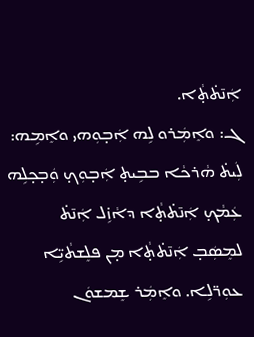ܐܲܢ̄ܬ̇ܬ̣ܵܐ.
ܓ: ܘܐܸܡܲܪܘ ܠܹܗ ܐܲܒ̣ܘܼܗܝ ܘܐܸܡܹܗ: ܠܲܝܬ̇ ܗܵܪܟܵܐ ܒܒܹܝܬ̣ ܐܲܒ̣ܘܼܟ̣ ܘܲܒ̣ܟ̣ܠܹܗ ܥܲܡܵܟ̣ ܐܲܢ̄ܬ̇ܬ̣ܵܐ ܕܐܵܙܹ̇ܠ ܐܲܢ̄ܬ̇ ܠܡܸܣܲܒ̣ ܐܲܢ̄ܬ̇ܬ̣ܵܐ ܡ̣ܢ ܦܠܸܫܬܵܝܹ̈ܐ ܥܘܼܪ̈ܠܹܐ. ܘܐܸܡܲܪ ܫܸܡܫܘܿܢ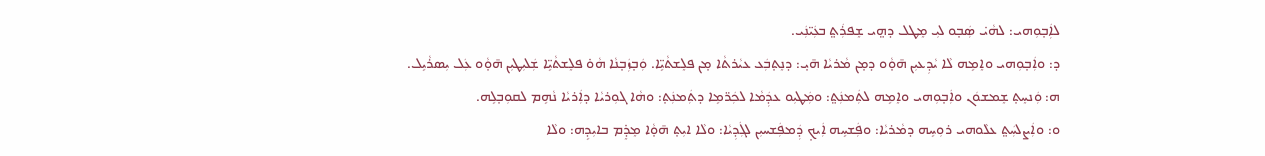ܠܐܲܒ̣ܘܼܗܝ: ܠܗܵܝ̇ ܣܲܒ̣ܘ ܠܝܼ ܡܸܛܠ ܕܗ̤ܝ ܫܸܦܪܲܬ̤ ܒܥܲܝ̈ܢܲܝ.
ܕ: ܘܐܲܒ̣ܘܼܗܝ ܘܐܸܡܹܗ ܠܵܐ ܝܵܕܼܥܝܼܢ ܗ̄ܘ̣ܵܘ ܕܡ̣ܢ ܡܵܪܝܵܐ ܗ̄ܝ̣: ܕܢܸܬ̣ܒܲܥ ܥܝܵܪܬܵܐ ܡ̣ܢ ܦܠܸܫܬܵܝܹ̈ܐ. ܘܲܒ̣ܙܲܒ̣ܢܵܐ ܗܵܘ̇ ܦܠܸܫܬܵܝܹ̈ܐ ܫܲܠܝܼܛܝܼܢ ܗ̄ܘ̣ܵܘ ܥܲܠ ܝܼܣܪܵܝܹܠ.
ܗ: ܘܲܢܚܸܬ̣ ܫܸܡܫܘܿܢ ܘܐܲܒ̣ܘܼܗܝ ܘܐܸܡܹܗ ܠܬܲܡܢܲܬ̤: ܘܡܲܛܝܼܘ ܥܕܲܡܵܐ ܠܟܲܪ̈ܡܹܐ ܕܬܲܡܢܲܬ̣: ܘܗܵܐ ܓܘܼܪܝܵܐ ܕܐܲܪܝܵܐ ܢܵܗܹܡ ܠܩܘܼܒ̣ܠܹܗ.
ܘ: ܘܐܲܨܠܚܲܬ̤ ܥܠܵܘܗܝ ܪܘܼܚܹܗ ܕܡܵܪܝܵܐ: ܘܦܲܫܚܹܗ ܐܲܝܟ̣ ܕܲܡܦܲܫܚܝܼܢ ܠܓܲܕܼܝܵܐ: ܘܠܵܐ ܐܝܼܬ̣ ܗ̄ܘ̣ܵܐ ܡܸܕܸ̇ܡ ܒܐܝܼܕܹܗ: ܘܠܵܐ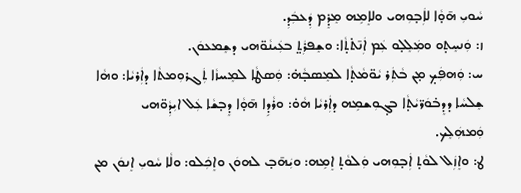ܚܵܘܝܼ ܗ̄ܘ̣ܵܐ ܠܐܲܒ̣ܘܼܗܝ ܘܠܐܸܡܹܗ ܡܸܕܸ̇ܡ ܕܲܥܒܲܕܼ.
ܙ: ܘܲܢܚܸܬ̣ܘ ܘܡܲܠܸܠ̣ܘ ܥܲܡ ܐܲܢ̄ܬ̇ܬ̣ܵܐ: ܘܫܸܦܪܲܬ̤ ܒܥܲܝܢܵܘ̈ܗܝ ܕܫܸܡܥܘܿܢ.
ܚ: ܘܲܗܦܲܟ̣ ܡ̣ܢ ܒܵܬܲܪ ܝܵܘ̈ܡܵܬ̣ܵܐ ܠܡܸܣܒ̣ܵܗ̇: ܘܲܣܛܵܐ ܠܡܸܚܙܵܐ ܬܲܓܪܘܼܡܬܵܐ ܕܐܲܪܝܵܐ: ܘܗܵܐ ܫܸܠܚܵܐ ܕܕܸܒ̇ܘܿܪ̈ܝܵܬ̣ܵܐ ܒܓ̣ܘܼܫܡܹܗ ܕܐܲܪܝܵܐ ܗܵܘ̇: ܘܪܵܕܹܐ ܗ̄ܘ̣ܵܐ ܕܸܒ̣ܫܵܐ ܥܲܠ ܐܝܼܕܼܵܘ̈ܗܝ ܘܲܡܗܲܠܸܟ.
ܛ: ܘܐܸܙܲܠ ܠܘܵܬ̣ ܐܲܒ̣ܘܼܗܝ ܘܲܠܘܵܬ̣ ܐܸܡܹܗ: ܘܝܲܗ̄ܒ̣ ܠܗܘܿܢ ܘܐܸܟܲܠܘ: ܘܠܵܐ ܚܵܘܝܼ ܐܸܢܘܿܢ ܡܢ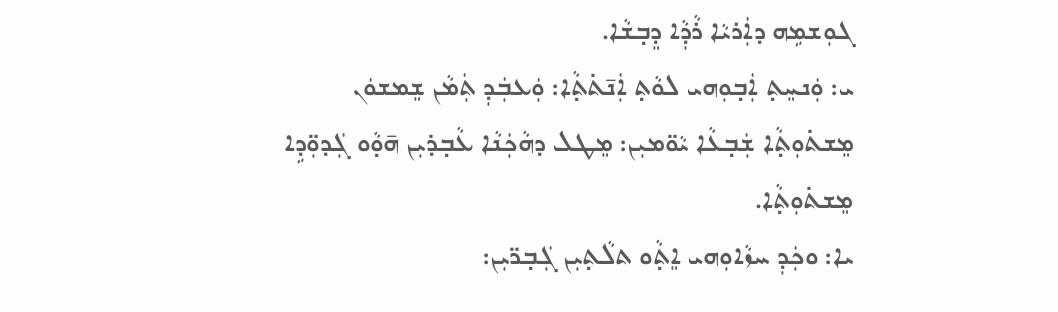ܓܘܼܫܡܹܗ ܕܐܲܪܝܵܐ ܪܵܕܼܵܐ ܕܸܒ̣ܫܵܐ.
ܝ: ܘܲܢܚܸܬ̣ ܐܲܒ̣ܘܼܗܝ ܠܘܵܬ̣ ܐܲܢ̄ܬ̇ܬ̣ܵܐ: ܘܲܥܒܲܕܼ ܬܲܡܵܢ ܫܸܡܫܘܿܢ ܡܸܫܬ̇ܘܼܬ̣ܵܐ ܫܲܒ̣ܥܵܐ ܝܵܘ̈ܡܝܼܢ: ܡܸܛܠ ܕܗܵܟܲܢܵܐ ܥܵܒ̣ܕ̇ܝܼܢ ܗ̄ܘ̣ܵܘ ܓܲܕܘܼ̈ܕܹܐ ܡܸܫܬ̇ܘܼܬ̣ܵܐ.
ܝܐ: ܘܟܲܕܼ ܚܙܵܐܘܼܗܝ ܐܸܬ̣ܵܘ ܬܠܵܬ̣ܝܼܢ ܓܲܒ̣ܪ̈ܝܼܢ: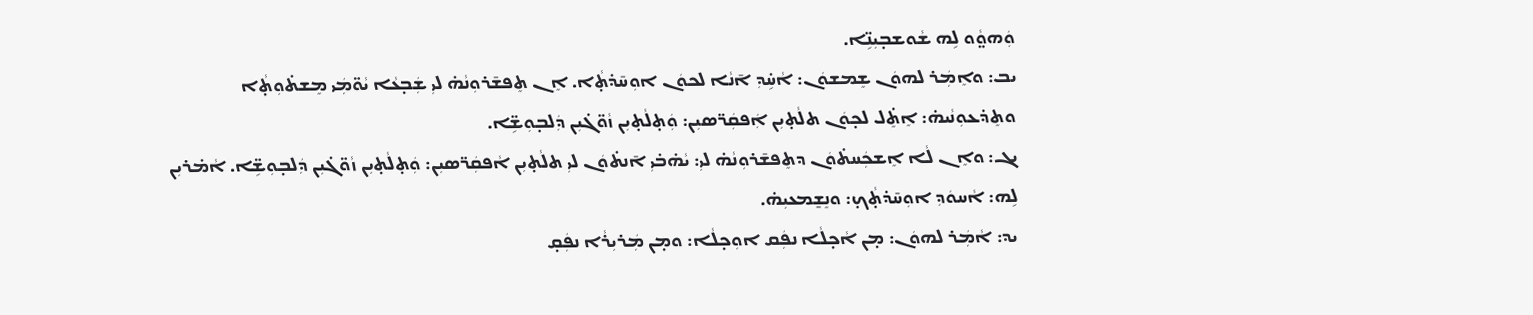ܘܲܗܘ̤ܵܘ ܠܹܗ ܫܵܘܫܒ̣ܝܼܢܹ̈ܐ.
ܝܒ: ܘܐܸܡܲܪ ܠܗܘܿܢ ܫܸܡܫܘܿܢ: ܐܵܚܹ̇ܕܼ ܐ̄ܢܵܐ ܠܟܘܿܢ ܐܘܼܚ̄ܕ̇ܬ̣ܵܐ. ܐܸܢ ܬܸܦܫ̄ܪܘܼܢܵܗ̇ ܠܝܼ ܫܲܒ̣ܥܵܐ ܝܵܘ̈ܡܲܝ ܡܸܫܬ̇ܘܼܬ̣ܵܐ ܘܬܸܕ̇ܥܘܼܢܵܝܗ̇: ܐܸܬܸ̇ܠ ܠܟ̣ܘܿܢ ܬܠܵܬ̣ܝܼܢ ܐܲܦܩܲܪ̈ܣܝܼܢ: ܘܲܬ̣ܠܵܬ̣ܝܼܢ ܙܵܘ̈ܓ̇ܝܼܢ ܕܲܠܒ̣ܘܼܫܹ̈ܐ.
ܝܓ: ܘܐܸܢ ܠܵܐ ܐܸܫܟܲܚܬ̇ܘܿܢ ܕܬܸܦܫ̄ܪܘܼܢܵܗ̇ ܠܝܼ: ܝܵܗ̇ܒ̇ܝܼ ܐ̄ܢܬ̇ܘܿܢ ܠܝܼ ܬܠܵܬ̣ܝܼܢ ܐܵܦܩܲܪ̈ܣܝܼܢ: ܘܲܬ̣ܠܵܬ̣ܝܼܢ ܙܵܘ̈ܓ̇ܝܼܢ ܕܲܠܒ̣ܘܼܫܹ̈ܐ. ܐܵܡ̇ܪܝܼܢ ܠܹܗ: ܐܵܚܘܿܕܼ ܐܘܼܚ̄ܕ̇ܬ̣ܵܟ̣: ܘܢܸܫ̱ܡܥܝܼܗ̇.
ܝܕ: ܐܵܡܲܪ ܠܗܘܿܢ: ܡ̣ܢ ܐܵܟ̣ܠܵܐ ܢܦܲܩ ܐܘܼܟ̣ܠܵܐ: ܘܡ̣ܢ ܡܲܪܝܼܪܵܐ ܢܦܲܩ̣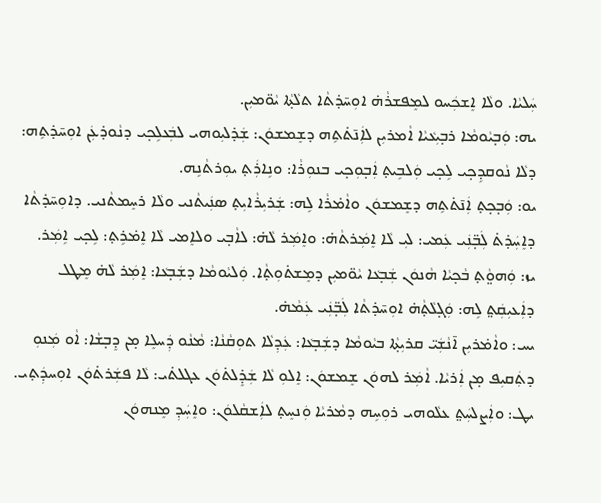ܚܲܠܝܵܐ. ܘܠܵܐ ܐܸܫܟܲܚܘ ܠܡܸܦܫܪܵܗ̇ ܐܘܼܚ̄ܕ̇ܬܵܐ ܬܠܵܬ̣ܵܐ ܝܵܘ̈ܡܝܼܢ.
ܝܗ: ܘܲܒ̣ܝܵܘܡܵܐ ܪܒ̣ܝܼܥܵܝܵܐ ܐܵܡܪܝܼܢ ܠܐܲܢ̄ܬ̇ܬܹܗ ܕܫܸܡܫܘܿܢ: ܫܲܕ̇ܠܝܼܘܗܝ ܠܒܲܥܠܹܟ̣ܝ ܕܢܵܘܕ̇ܥܲܢ ܐܘܼܚ̄ܕ̇ܬܹܗ: ܕܠܵܐ ܢܵܘܩܕܹܟ̣ܝ ܠܹܟ̣ܝ ܘܲܠܒܹܝܬ̣ ܐܲܒ̣ܘܼܟ̣ܝ ܒܢܘܼܪܵܐ: ܘܢܹܐܪܲܬ̣ ܝܘܼܪܬܵܢܹܗ.
ܝܘ: ܘܲܒ̣ܟ̣ܬ̣ ܐܲܢ̄ܬ̇ܬܹܗ ܕܫܸܡܫܘܿܢ ܘܐܵܡ̇ܪܵܐ ܠܹܗ: ܫܲܪܝܼܪܵܐܝܼܬ̣ ܣܢܲܝܬܵܢܝ ܘܠܵܐ ܪܚܸܡܬܵܢܝ. ܕܐܘܼܚ̄ܕ̇ܬܵܐ ܕܐܸܚܲܕ̇ܬ̇ ܠܲܒ̣̈ܢܲܝ ܥܲܡܝ: ܠܝܼ ܠܵܐ ܐܸܡܲܪܬܵܗ̇: ܘܐܸܡܲܪ ܠܵܗ̇: ܠܐܵܒ̣ܝ ܘܠܐܸܡܝ ܠܵܐ ܐܸܡ̇ܪܹܬ̣: ܠܹܟ̣ܝ ܐܹܡܲܪ.
ܝܙ: ܘܲܗܘ̤ܵܬ̣ ܒܵܟ̣ܝܵܐ ܗܵܢܘܿܢ ܫܲܒ̣ܥܵܐ ܝܵܘ̈ܡܝܼܢ ܕܡܸܫܬ̇ܘܼܬ̣ܵܐ. ܘܲܠܝܵܘܡܵܐ ܕܫܲܒ̣ܥܵܐ: ܐܸܡܲܪ ܠܵܗ̇ ܡܸܛܠ ܕܐܲܥܝܼܩܲܬ̤ ܠܹܗ: ܘܲܓ̣ܠܵܬ̣ܵܗ̇ ܐܘܼܚ̄ܕ̇ܬܵܐ ܠܲܒ̣̈ܢܲܝ ܥܲܡܵܗ̇.
ܝܚ: ܘܐܵܡ̇ܪܝܼܢ ܐ̄ܢܵܫܲܝ̈ ܩܪܝܼܬ̣ܵܐ ܒܝܵܘܡܵܐ ܕܫܲܒ̣ܥܵܐ: ܥܲܕܼܠܵܐ ܬܘܼܩܵܢܵܐ: ܡܵܢܵܘ ܕܲܚܠܸܐ ܡ̣ܢ ܕܸܒ̣ܫܵܐ: ܐܵܘ ܡܲܢܘܼ ܕܬܲܩܝܼܦ ܡ̣ܢ ܐܲܪܝܵܐ. ܐܵܡܲܪ ܠܗܘܿܢ ܫܸܡܫܘܿܢ: ܐܸܠܘܼ ܠܵܐ ܫܲܕܸ̇ܠܬ̇ܘܿܢ ܥܓܠܬ̇ܝ: ܠܵܐ ܦܫܲܪܬ̇ܘܿܢ ܐܘܼܚܕܲܬ̣ܝ.
ܝܛ: ܘܐܲܨܠܚܲܬ̤ ܥܠܵܘܗܝ ܪܘܼܚܹܗ ܕܡܵܪܝܵܐ ܘܲܢܚܸܬ̣ ܠܐܲܫܩܵܠܘܿܢ: ܘܐܸܚܲܕܼ ܡܸܢܗܘܿܢ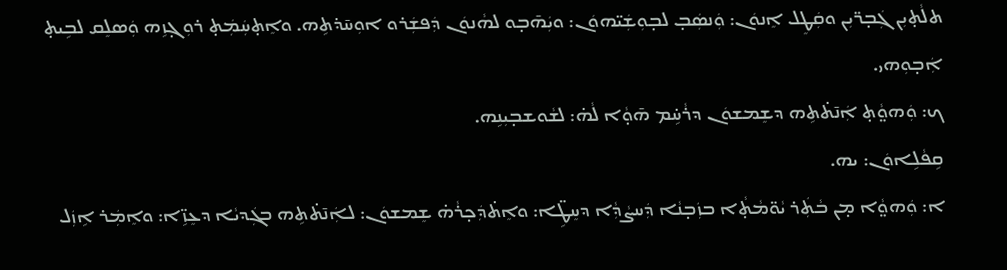ܬܠܵܬ̣ܝܼܢ ܓܲܒ̣ܪ̈ܝܼܢ ܘܩܲܛܸܠ ܐܸܢܘܿܢ: ܘܲܢܣܲܒ̣ ܠܒ̣ܘܼܫܲܝ̈ܗܘܿܢ: ܘܝܲܗ̄ܒ̣ܘ ܠܗܵܢܘܿܢ ܕܲܦܫܲܪܘ ܐܘܼܚ̄ܕ̇ܬܹܗ. ܘܐܸܬ̣ܚܲܡܲܬ̣ ܪܘܼܓ̣ܙܹܗ ܘܲܣܠܸܩ ܠܒܹܝܬ̣ ܐܲܒ̣ܘܼܗܝ.
ܟ: ܘܲܗܘ̤ܵܬ̣ ܐܲܢ̄ܬ̇ܬܹܗ ܕܫܸܡܫܘܿܢ ܕܪܵܚܹ̇ܡ ܗ̄ܘ̣ܵܐ ܠܵܗ̇: ܠܫܵܘܫܒ̣ܝܼܢܹܗ.
ܩܹܦܵܠܹܐܘܿܢ: ܝܗ.
ܐ: ܘܲܗܘ̤ܵܐ ܡ̣ܢ ܒܵܬܲܪ ܝܵܘ̈ܡܵܬ̣ܵܐ ܒܙܲܒ̣ܢܵܐ ܕܲܚܨܵܕܼܵܐ ܕܚܸܛܹ̈ܐ: ܘܐܸܬ̇ܕܲܟ̣ܪܵܗ̇ ܫܸܡܫܘܿܢ: ܠܐܲܢ̄ܬ̇ܬܹܗ ܒܓܲܕܝܵܐ ܕܥܸܙܹ̈ܐ: ܘܐܸܡܲܪ ܐܹܙܲܠ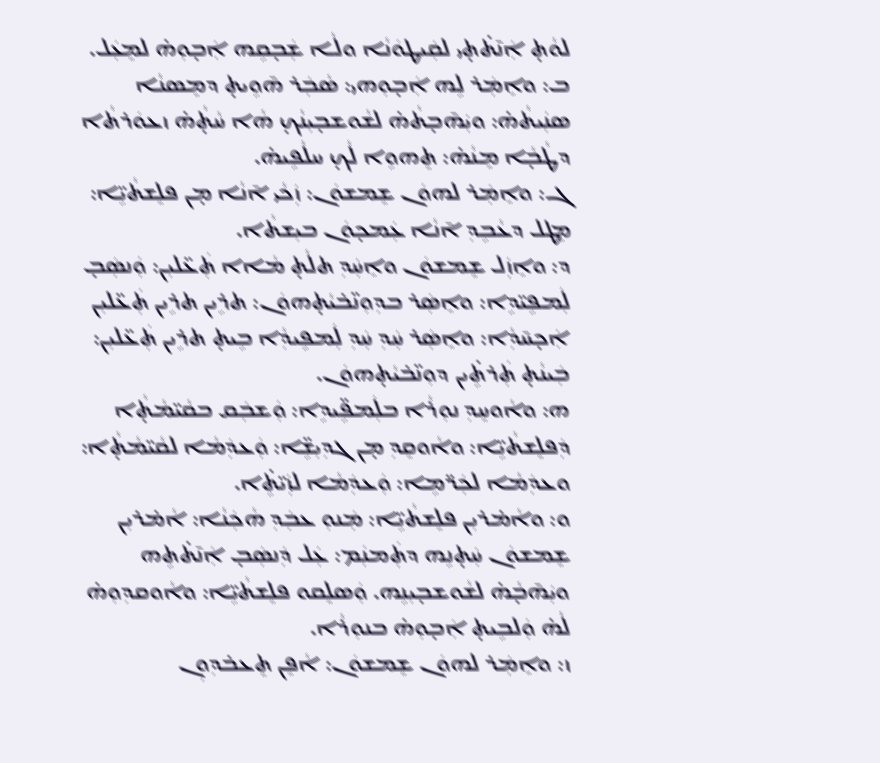ܠܘܵܬ̣ ܐܲܢ̄ܬ̇ܬ̣ܝ ܠܩܲܝܛܘܿܢܵܐ ܘܠܵܐ ܫܲܒ̣ܩܹܗ ܐܲܒ̣ܘܼܗ̇ ܠܡܸܥܲܠ.
ܒ: ܘܐܸܡܲܪ ܠܹܗ ܐܲܒ̣ܘܼܗܝ: ܣܵܒܲܪ ܗ̄ܘܹܝܬ̣ ܕܡܸܣܢܵܐ ܣܢܲܝܬܵܗ̇: ܘܝܲܗ̄ܒ̣ܬܵܗ̇ ܠܫܵܘܫܒ̣ܝܼܢܵܟ̣ ܗܵܐ ܚܵܬ̣ܵܗ̇ ܙܥܘܿܪܬܵܐ ܕܛܵܒ̣ܵܐ ܡܸܢܵܗ̇: ܬܸܗܘܹܐ ܠܵܟ̣ ܚܠܵܦܹܝܗ̇.
ܓ: ܘܐܸܡܲܪ ܠܗܘܿܢ ܫܸܡܫܘܿܢ: ܙܲܟܵܝ ܐ̄ܢܵܐ ܡ̣ܢ ܦܠܸܫܬܵܝܹ̈ܐ: ܡܸܛܠ ܕܥܵܒܹܕܼ ܐ̄ܢܵܐ ܥܲܡܟ̣ܘܿܢ ܒܝܼܫܬܵܐ.
ܕ: ܘܐܸܙܲܠ ܫܸܡܫܘܿܢ ܘܐܸܚܲܕܼ ܬܠܵܬ̣ ܡܵܐܐ ܬܲܥ̈ܠܝܼܢ: ܘܲܢܣܲܒ̣ ܠܲܡܦܹܝ̈ܕܹܐ: ܘܐܸܣܲܪ ܒܕܼܘܼܢ̈ܒ̇ܝܵܬ̣ܗܘܿܢ: ܬܪܹܝܢ ܬܪܹܝܢ ܬܲܥ̈ܠܝܼܢ ܐܲܟ̣ܚ̄ܕܼܵܐ: ܘܐܸܣܲܪ ܚܲܕܼ ܚܲܕܼ ܠܲܡܦܹܝܕܼܵܐ ܒܹܝܬ̣ ܬܪܹܝܢ ܬܲܥ̈ܠܝܼܢ: ܒܲܝܢܵܬ̣ ܬܲܪܬܹ̇ܝܢ ܕܘܼܢ̈ܒ̇ܝܵܬ̣ܗܘܿܢ.
ܗ: ܘܐܵܘܚܸܕܼ ܢܘܼܪܵܐ ܒܠܲܡܦܹ̈ܝܕܹܐ: ܘܲܫܒܲܩ ܒܩܵܝ̈ܡܵܬ̣ܵܐ ܕܲܦܠܸܫܬܵܝܹ̈ܐ: ܘܐܵܘܩܸܕܼ ܡ̣ܢ ܓܕܼܝܼܫܹ̈ܐ: ܘܲܥܕܲܡܵܐ ܠܩܵܝ̈ܡܵܬ̣ܵܐ: ܘܥܕܲܡܵܐ ܠܟܲܪ̈ܡܹܐ: ܘܲܥܕܲܡܵܐ ܠܙܲܝ̈ܬܹ̇ܐ.
ܘ: ܘܐܵܡ̇ܪܝܼܢ ܦܠܸܫܬܵܝܹ̈ܐ: ܡܲܢܘܼ ܥܒܲܕܼ ܗܵܟܲܢܵܐ: ܐܵܡ̇ܪܝܼܢ ܫܸܡܫܘܿܢ ܚܲܬ̣ܢܹܗ ܕܬܲܡܢܲܡ: ܥܲܠ ܕܲܢܣܲܒ̣ ܐܲܢ̄ܬ̇ܬܹܗ ܘܝܲܗ̄ܒ̣ܵܗ̇ ܠܫܵܘܫܒ̣ܝܼܢܹܗ. ܘܲܣܠܸܩܘ ܦܠܸܫܬܵܝܹ̈ܐ: ܘܐܵܘܩܕܼܘܼܗ̇ ܠܵܗ̇ ܘܲܠܒܹܝܬ̣ ܐܲܒ̣ܘܼܗ̇ ܒܢܘܼܪܵܐ.
ܙ: ܘܐܸܡܲܪ ܠܗܘܿܢ ܫܸܡܫܘܿܢ: ܐܵܦܸܢ ܬܸܥܒ̇ܕܼܘܼܢ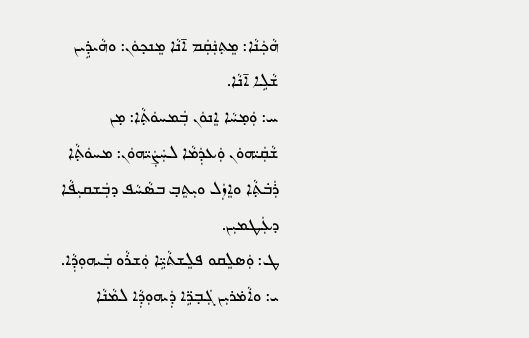ܗܵܟܲܢܵܐ: ܡܸܬ̣ܢܲܩܲܡ ܐ̄ܢܵܐ ܡܸܢܟ̣ܘܿܢ: ܘܗܵܝܕܹ̇ܝܢ ܫܵܠܹܐ ܐ̄ܢܵܐ.
ܚ: ܘܲܡ̣ܚܵܐ ܐܸܢܘܿܢ ܒܲܡܚܘܿܬ̣ܵܐ: ܡ̣ܢ ܫܵܩܲܝ̈ܗܘܿܢ ܘܲܥܕܲܡܵܐ ܠܚܲܨܲܝ̈ܗܘܿܢ: ܡܚܘܿܬ̣ܵܐ ܪܲܒ̇ܬ̣ܵܐ ܘܐܸܙܲܠ ܘܝܼܬܸܒ̣ ܒܣܵܚܵܦ ܕܒܲܫܩܝܼܦܵܐ ܕܥܲܛܡܝܼܢ.
ܛ: ܘܲܣܠܸܩܘ ܦܠܸܫܬܵܝܹ̈ܐ ܘܲܫܪܵܘ ܒܲܝܗܘܼܕܼܵܐ.
ܝ: ܘܐܵܡ̇ܪܝܼܢ ܓܲܒ̣ܪܹ̈ܐ ܕܲܝܗܘܼܕܼܵܐ ܠܡܵܢܵܐ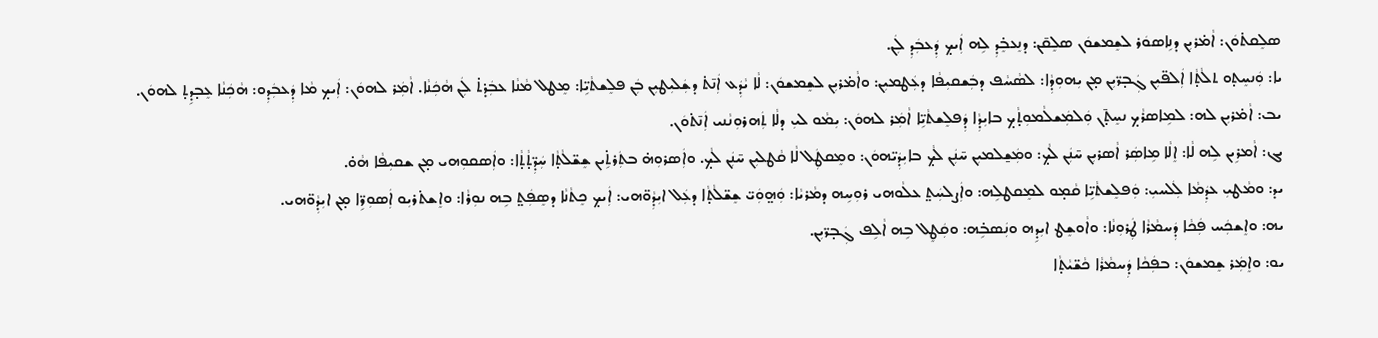ܣܠܸܩܬ̇ܘܿܢ: ܐܵܡ̇ܪܝܼܢ ܕܢܹܐܣܘܿܪ ܠܫܸܡܫܘܿܢ ܣܠܸܩ̄ܢ: ܕܢܸܥܒܸ̇ܕܼ ܠܹܗ ܐܲܝܟ̣ ܕܲܥܒܲܕܼ ܠܲܢ.
ܝܐ: ܘܲܢܚܸܬ̣ܘ ܬܠܵܬ̣ܵܐ ܐܲܠܦ̈ܝܼܢ ܓܲܒ̣ܪ̈ܝܼܢ ܡ̣ܢ ܝܼܗܘܼܕܼܵܐ: ܠܣܵܚܵܦ ܕܒܲܫܩܝܼܦܵܐ ܕܥܲܛܡܝܼܢ: ܘܐܵܡ̇ܪܝܼܢ ܠܫܸܡܫܘܿܢ: ܠܵܐ ܝܵܕܲܥ ܐܲܢ̄ܬ̇ ܕܫܲܠܝܼܛܝܼܢ ܒܲܢ ܦܠܸܫܬܵܝܹ̈ܐ: ܡܸܛܠ ܡܵܢܵܐ ܥܒܲܕ̇ܬ̇ ܠܲܢ ܗܵܟܲܢܵܐ. ܐܵܡܲܪ ܠܗܘܿܢ: ܐܲܝܟ̣ ܡܵܐ ܕܲܥܒܲܕܼܘ: ܗܵܟܲܢܵܐ ܥܸܒ̣ܕܹܬ̣ ܠܗܘܿܢ.
ܝܒ: ܐܵܡ̇ܪܝܼܢ ܠܗ: ܠܡܹܐܣܪܵܟ̣ ܢܚܸܬ̣̄ܢ ܘܲܠܡܲܫܠܵܡܘܼܬ̣ܵܟ̣ ܒܐܝܼܕܼܵܐ ܕܲܦܠܸܫܬܵܝܹ̈ܐ ܐܵܡܲܪ ܠܗܘܿܢ: ܝܼܡܵܘ ܠܝܼ ܕܠܵܐ ܬܲܗܪܘܼܢܵܢܝ ܐܲܢ̄ܬ̇ܘܿܢ.
ܝܓ: ܐܵܡܪܹܝܢ ܠܹܗ ܠܵܐ: ܐܸܠܵܐ ܡܹܐܣܲܪ ܐܵܣܪܝܼܢ ܚ̄ܢܲܢ ܠܵܟ̣: ܘܡܲܫ̱ܠܡܝܼܢ ܚ̄ܢܲܢ ܠܵܟ̣ ܒܐܝܼܕܲܝ̈ܗܘܿܢ: ܘܡܸܩܛܲܠ ܠܵܐ ܩܵܛܠܝܼܢ ܚ̄ܢܲܢ ܠܵܟ̣. ܘܐܲܣܪܘܼܗ̇ ܒܬܲܪܬܹ̇ܝܢ ܫܸܫ̈ܠܵܬ̣ܵܐ ܚܲܕܼ̈ܬ̣ܵܬ̣ܵܐ: ܘܐܲܣܩܘܼܗܝ ܡ̣ܢ ܫܩܝܼܦܵܐ ܗܵܘ̇.
ܝܕ: ܘܡܵܛܝܼ ܥܕܲܡܵܐ ܠܲܠܚܝܼ: ܘܲܦܠܸܫܬܵܝܹ̈ܐ ܩܵܡ̣ܘ ܠܡܸܩܛܠܹܗ: ܘܐܲܨܠܚܲܬ̤ ܥܠܵܘܗܝ ܪܘܼܚܹܗ ܕܡܵܪܝܵܐ: ܘܲܗ̤ܘܲܝ̈ ܫܸܫ̈ܠܵܬ̣ܵܐ ܕܥܲܠ ܐܝܼܕܼܵܘ̈ܗܝ: ܐܲܝܟ̣ ܟܸܬܵܢܵܐ ܕܣܸܦܲܬ̤ ܒܹܗ ܢܘܼܪܵܐ: ܘܐܸܫܬ̇ܪܝܼܘ ܐܲܣܘܼܪܹ̈ܐ ܡ̣ܢ ܐܝܼܕܼܵܘ̈ܗܝ.
ܝܗ: ܘܐܸܫܟܲܚ ܦܲܟܵܐ ܕܲܚܡܵܪܵܐ ܛܲܪܘܼܢܵܐ: ܘܐܵܘܫܸܛ ܐܝܼܕܹܗ ܘܢܲܣܒܹ̇ܗ: ܘܩܲܛܸܠ ܒܹܗ ܐܵܠܹܦ ܓܲܒ̣ܪ̈ܝܼܢ.
ܝܘ: ܘܐܸܡܲܪ ܫܸܡܫܘܿܢ: ܒܦܲܟܵܐ ܕܲܚܡܵܪܵܐ ܟܵܫ̈ܝܵܬ̣ܵܐ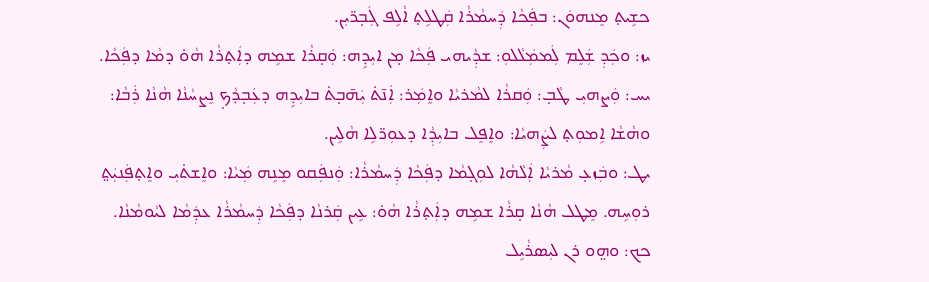ܟܫܹܝܬ̣ ܡܸܢܗܘܿܢ: ܒܦܲܟܵܐ ܕܲܚܡܵܪܵܐ ܩܲܛܠܹܬ̣ ܐܵܠܹܦ ܓܲܒ̣ܪ̈ܝܼܢ.
ܝܙ: ܘܟܲܕܼ ܫܲܠܸܡ ܠܲܡܡܲܠܵܠܘܼ: ܫܕܼܵܝܗܝ ܦܲܟܵܐ ܡ̣ܢ ܐܝܼܕܹܗ: ܘܲܩ̣ܪܵܐ ܫܡܹܗ ܕܐܲܬ̣ܪܵܐ ܗܵܘ̇ ܕܡܵܐ ܕܦܲܟܵܐ.
ܝܚ: ܘܲܨܗܝܼ ܛܵܒ̣: ܘܲܩܪܵܐ ܠܡܵܪܝܵܐ ܘܐܸܡܲܪ: ܐܲܢ̄ܬ̇ ܝܲܗ̄ܒ̣ܬ̇ ܒܐܝܼܕܹܗ ܕܥܲܒ̣ܕܵܟ̣ ܢܸܨܚܵܢܵܐ ܗܵܢܵܐ ܪܲܒܵܐ: ܘܗܵܫܵܐ ܐܹܡܘܼܬ̣ ܠܨܲܗܝܵܐ: ܘܐܸܦܸܠ ܒܐܝܼܕܼܵܐ ܕܥܘܼܪ̈ܠܹܐ ܗܵܠܹܝܢ.
ܝܛ: ܘܒܲܙܥ̣ ܡܵܪܝܵܐ ܐܲܠܵܗܵܐ ܠܘܼܓ̣ܡܵܐ ܕܦܲܟܵܐ ܕܲܚܡܵܪܵܐ: ܘܲܢܦܲܩܘ ܡܸܢܹܗ ܡܲܝܵܐ: ܘܐܸܫܬ̇ܝܼ ܘܐܸܬ̣ܦܲܢܝܲܬ̤ ܪܘܼܚܹܗ. ܡܸܛܠ ܗܵܢܵܐ ܩ̣ܪܵܐ ܫܡܹܗ ܕܐܲܬ̣ܪܵܐ ܗܵܘ̇: ܥܹܝܢ ܩܲܪܢܵܐ ܕܦܲܟܵܐ ܕܲܚܡܵܪܵܐ ܥܕܲܡܵܐ ܠܝܵܘܡܵܢܵܐ.
ܟܟ: ܘܗ̤ܘ ܪܢ ܠܝܼܣܪܵܝܹܠ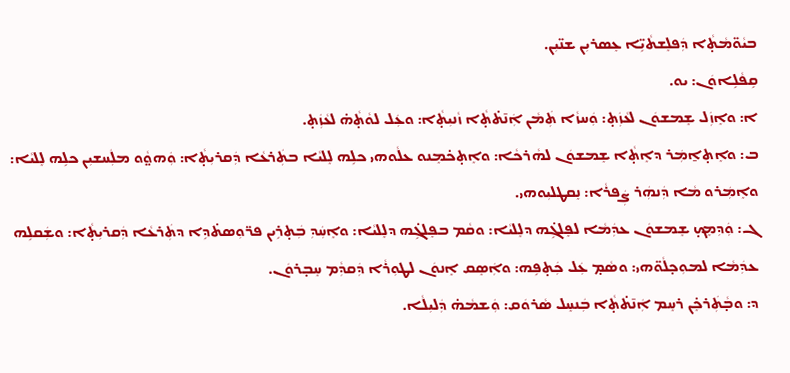ܒܝܵܘ̈ܡܵܬ̣ܵܐ ܕܲܦܠܸܫܬܵܝܹ̈ܐ ܥܸܣܪܝܼܢ ܫܢ̈ܝܼܢ.
ܩܹܦܵܠܹܐܘܿܢ: ܝܘ.
ܐ: ܘܐܸܙܲܠ ܫܸܡܫܘܿܢ ܠܥܵܙܲܬ̣: ܘܲܚܙܵܐ ܬܲܡܵܢ ܐܲܢ̄ܬ̇ܬ̣ܵܐ ܙܵܢܝܼܬ̣ܵܐ: ܘܥܲܠ ܠܘܵܬ̣ܵܗ̇ ܠܥܵܙܲܬ̣.
ܒ: ܘܐܸܬ̣ܐ̱ܡܲܪ ܕܐܸܬ̣ܵܐ ܫܸܡܫܘܿܢ ܠܗܵܪܟܵܐ: ܘܐܸܬ̣ܟ̇ܡܸܢܘ ܥܠܵܘܗܝ ܟܠܹܗ ܠܸܠܝܵܐ ܒܬܲܪܥܵܐ ܕܲܩܪܝܼܬ̣ܵܐ: ܘܲܗܘ̤ܵܘ ܡܠܲܚܫܝܼܢ ܟܠܹܗ ܠܸܠܝܵܐ: ܘܐܸܡܲܪܘ ܡܵܐ ܕܲܢܗܲܪ ܨܲܦܪܵܐ: ܢܸܩܛܠܝܼܘܗܝ.
ܓ: ܘܲܕܼܡܸܟ̣ ܫܸܡܫܘܿܢ ܥܕܲܡܵܐ ܠܦܸܠܓܹ̇ܗ ܕܠܸܠܝܵܐ: ܘܩܵܡ ܒܦܸܠܓܹ̇ܗ ܕܠܸܠܝܵܐ: ܘܐܸܚܲܕܼ ܒܲܬ̣ܪܹܝܢ ܦܪ̈ܘܼܣܬ̇ܕܹܐ ܕܬܲܪܥܵܐ ܕܲܩܪܝܼܬ̣ܵܐ: ܘܫܲܩܠܹܗ ܥܕܲܡܵܐ ܠܡܘܼܟ̣ܠܵܘ̈ܗܝ: ܘܣܵܡ̣ ܥܲܠ ܟܲܬ̣ܦܹܗ: ܘܐܲܣܸܩ ܐܸܢܘܿܢ ܠܛܘܼܪܵܐ ܕܲܩܕܼܵܡ ܚܸܒ̣ܪܘܿܢ.
ܕ: ܘܒ̣ܵܬܲܪܟܸ̇ܢ ܪܚܸܡ ܐܲܢ̄ܬ̇ܬ̣ܵܐ ܒܲܢܚܸܠ ܣܵܪܘܿܩ: ܘܲܫܡܵܗ̇ ܕܲܠܝܼܠܵܐ.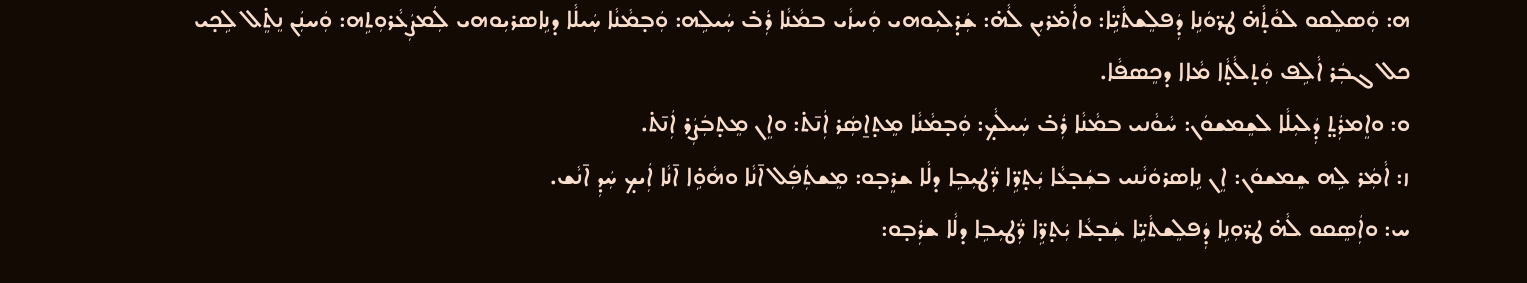ܗ: ܘܲܣܠܸܩܘ ܠܘܵܬ̣ܵܗ̇ ܛܪ̈ܘܿܢܹܐ ܕܲܦܠܸܫܬܵܝܹ̈ܐ: ܘܐܵܡ̇ܪܝܼܢ ܠܵܗ̇: ܫܲܕ̇ܠܝܼܘܗܝ ܘܲܚܙܵܝ ܒܡܵܢܵܐ ܪܲܒ̇ ܚܲܝܠܹܗ: ܘܲܒ̣ܡܵܢܵܐ ܚܲܝܠܵܐ ܕܢܹܐܣܪܝܼܘܗܝ ܠܲܡܨܲܥܵܪܘܼܬܹܗ: ܘܲܚܢܲܢ ܢܸܬܸ̇ܠ ܠܹܟ̣ܝ ܟܠ ܓܒܲܪ ܐܵܠܹܦ ܘܲܬ̣ܠܵܬ̣ܵܐ ܡܵܐܐ ܕܟܸܣܦܵܐ.
ܘ: ܘܐܸܡܪܲܬ̤ ܕܲܠܝܼܠܵܐ ܠܫܸܡܫܘܿܢ: ܚܵܘܵܢܝ ܒܡܵܢܵܐ ܪܲܒ̇ ܚܲܝܠܵܟ̣: ܘܲܒ̣ܡܵܢܵܐ ܡܸܬ̣ܐ̱ܣܲܪ ܐܲܢ̄ܬ̇: ܘܐܸܢ ܡܸܬ̣ܒܲܨܲܪ ܐܲܢ̄ܬ̇.
ܙ: ܐܵܡܲܪ ܠܹܗ ܫܸܡܫܘܿܢ: ܐܸܢ ܢܹܐܣܪܘܿܢܵܢܝ ܒܫܲܒ̣ܥܵܐ ܝܲܬ̣ܪܹ̈ܐ ܪ̈ܲܛܝܼܒܹܐ ܕܠܵܐ ܫܪܸܒ̣ܘ: ܡܸܫܬܲܦܲܠ ܐ̄ܢܵܐ ܘܗܵܘܹ̇ܐ ܐ̄ܢܵܐ ܐܲܝܟ̣ ܚܲܕܼ ܐ̄ܢܵܫ.
ܚ: ܘܐܲܣܸܩܘ ܠܵܗ̇ ܛܪ̈ܘܼܢܹܐ ܕܲܦܠܸܫܬܵܝܹ̈ܐ ܫܲܒ̣ܥܵܐ ܝܲܬ̣ܪܹ̈ܐ ܪ̈ܲܛܝܼܒܹܐ ܕܠܵܐ ܫܪܲܒ̣ܘ: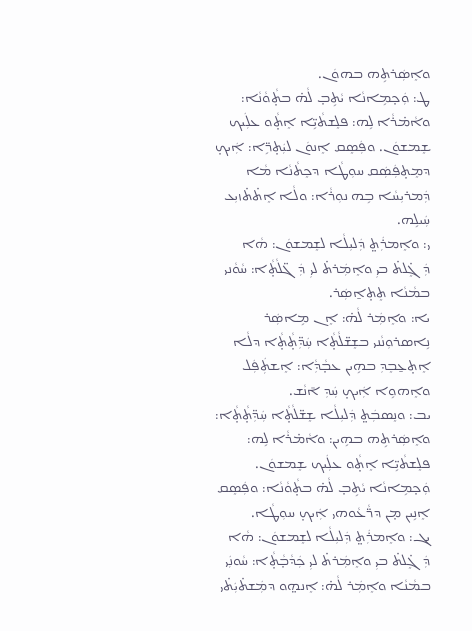ܘܐܸܣܲܪܬܹܗ ܒܗܘܿܢ.
ܛ: ܘܲܟ̣ܡܹܐܢܵܐ ܝܵܬܹܒ̣ ܠܵܗ̇ ܒܬ̣ܵܘܵܢܵܐ: ܘܐܵܡ̇ܪܵܐ ܠܹܗ: ܦܠܸܫܬܵܝܹ̈ܐ ܐܸܬ̣ܵܘ ܥܠܲܝܟ ܫܸܡܫܘܿܢ. ܘܦܲܣܸܩ ܐܸܢܘܿܢ ܠܝܲܬ̣ܪܹ̈ܐ: ܐܲܝܟ̣ ܕܡܸܬ̣ܦܲܣܲܩ ܚܘܼܛܵܐ ܕܟܸܬܵܢܵܐ ܡܵܐ ܕܲܡܪܝܼܚܵܐ ܒܹܗ ܢܘܼܪܵܐ: ܘܠܵܐ ܐܸܬ̇ܬ̇ܙܝܼܥ ܚܲܝܠܹܗ.
ܝ: ܘܐܸܡܪܲܬ̤ ܕܲܠܝܼܠܵܐ ܠܫܸܡܫܘܿܢ: ܗܵܐ ܕܲܓܸ̇ܠܬ̇ ܒܝܼ ܘܐܸܡܲܪܬ̇ ܠܝܼ ܕܲܓ̈ܠܵܬ̣ܵܐ: ܚܵܘܵܢܝ ܒܡܵܢܵܐ ܬܸܬ̣ܐ̱ܣܲܪ.
ܝܐ: ܘܐܸܡܲܪ ܠܵܗ̇: ܐܸܢ ܡܹܐܣܲܪ ܢܹܐܣܪܘܼܢܵܢܝ ܒܫܸܫ̈ܠܵܬ̣ܵܐ ܚܲܕܼ̈ܬ̣ܵܬ̣ܵܐ ܕܠܵܐ ܐܸܬ̣ܥ̱ܒܸܕܼ ܒܗܹܝܢ ܥܒ̣ܵܕܼܵܐ: ܐܸܫܬܲܦܲܠ ܘܐܸܗܘܹܐ ܐܲܝܟ̣ ܚܲܕܼ ܐ̄ܢܵܫ.
ܝܒ: ܘܢܸܣܒܲܬ̤ ܕܲܠܝܼܠܵܐ ܫܸܫ̈ܠܵܬ̣ܵܐ ܚܲܕܼ̈ܬ̣ܵܬ̣ܵܐ: ܘܐܸܣܲܪܬܹܗ ܒܗܹܝܢ: ܘܐܵܡ̇ܪܵܐ ܠܹܗ: ܦܠܸܫܬܵܝܹ̈ܐ ܐܸܬ̣ܵܘ ܥܠܲܝܟ ܫܸܡܫܘܿܢ. ܘܲܟ̣ܡܹܐܢܵܐ ܝܵܬܹܒ̣ ܠܵܗ̇ ܒܬ̣ܵܘܵܢܵܐ: ܘܦܲܣܸܩ ܐܸܢܹܝܢ ܡ̣ܢ ܕܪ̈ܵܥܵܘܗܝ ܐܲܝܟ̣ ܚܘܼܛܵܐ.
ܝܓ: ܘܐܸܡܪܲܬ̤ ܕܲܠܝܼܠܵܐ ܠܫܸܡܫܘܿܢ: ܗܵܐ ܕܲܓܸ̇ܠܬ̇ ܒܝܼ ܘܐܸܡܲܪܬ̇ ܠܝܼ ܟܲܕܵܒ̣ܵܬ̣ܵܐ: ܚܵܘܢܲܝ ܒܡܵܢܵܐ ܘܐܸܡܲܪ ܠܵܗ̇: ܐܸܢܗ̤ܘ ܕܡܲܫܬ̇ܝܲܬ̇ܝ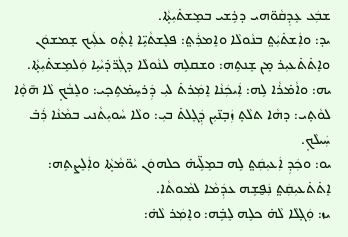ܫܒܲܥ ܥܸܕܼܩܵܘ̈ܗܝ ܕܪܹܫܝ ܒܡܸܫܬ̇ܝܼܬ̣ܵܐ.
ܝܕ: ܘܐܲܫܬ̇ܝܲܬ̤ ܒܢܵܘܠܵܐ ܘܐܸܡܪܲܬ̤: ܦܠܸܫܬܵܝܹ̈ܐ ܐܸܬ̣ܵܘ ܥܠܲܝܟ ܫܸܡܫܘܿܢ ܘܐܸܬ̇ܬ̇ܥܝܼܪ ܡ̣ܢ ܫܸܢܬܹܗ: ܘܫܩܠܹܗ ܠܢܵܘܠܵܐ ܕܓܲܪ̈ܕ̇ܝܵܝܹܐ ܘܲܠܡܸܫܬ̇ܝܼܬ̣ܵܐ.
ܝܗ: ܘܐܵܡ̇ܪܵܐ ܠܹܗ: ܐܲܝܟܲܢܵܐ ܐܸܡܲܪܬ̇ ܠܝܼ ܕܲܪܚܸܡ̇ܬܹܟ̣ܝ: ܘܠܸܒܵܟ̣ ܠܵܐ ܗ̄ܘ̣ܵܐ ܠܘܵܬ̣ܝ: ܕܗܵܐ ܬܠܵܬ̣ ܙܲܒ̣ܢ̈ܝܼܢ ܕܲܓܸܠܬ̇ ܒܝܼ: ܘܠܵܐ ܚܵܘܝܼܬܵܢܝ ܒܡܵܢܵܐ ܪܲܒ̇ ܚܲܝܠܵܟ̣.
ܝܘ: ܘܟܲܕܼ ܐܲܥܝܼܩܲܬ̤ ܠܹܗ ܒܡܸܠܹ̈ܝܗ̇ ܟܠܗܘܿܢ ܝܵܘ̈ܡܵܬ̣ܵܐ ܘܐܲܠܸܨܬܹܗ: ܐܸܬ̇ܬ̇ܥܝܼܩܲܬ̤ ܢܲܦ̮ܫܹܗ ܥܕܲܡܵܐ ܠܡܵܘܬܵܐ.
ܝܙ: ܘܲܓ̣ܠܵܐ ܠܵܗ̇ ܟܠܹܗ ܠܸܒܹ̇ܗ: ܘܐܸܡܲܪ ܠܵܗ̇: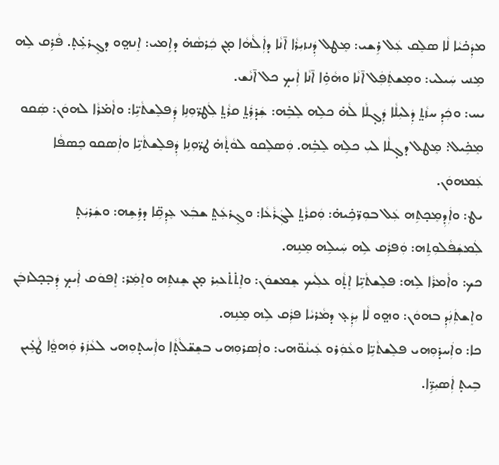ܡܕܲܟ̇ܝܵܐ ܠܵܐ ܣܠܸܩ ܥܲܠ ܪܹܫܝ: ܡܸܛܠ ܕܲܢܙܝܼܪܵܐ ܐ̄ܢܵܐ ܕܐܲܠܵܗܵܐ ܡ̣ܢ ܟܲܪܣܵܗ̇ ܕܐܹܡܝ: ܐܸܢܗ̤ܘ ܕܓܸܪܥܹ̇ܬ̣. ܦܵܪܹܩ ܠܹܗ ܡܹܢܝ ܚܲܝܠܝ: ܘܡܸܫܬܲܦܲܠ ܐ̄ܢܵܐ ܘܗܵܘܹ̇ܐ ܐ̄ܢܵܐ ܐܲܝܟ̣ ܟܠ ܐ̄ܢܵܫ.
ܝܚ: ܘܟܲܕܼ ܚܙܵܬ̤ ܕܲܠܝܼܠܵܐ ܕܲܓ̣ܠܵܐ ܠܵܗ̇ ܟܠܹܗ ܠܸܒܹ̇ܗ: ܫܲܕ̇ܪܲܬ̤ ܩܪܵܬ̤ ܠܲܛܪ̈ܘܼܢܹܐ ܕܲܦܠܸܫܬܵܝܹ̈ܐ: ܘܐܵܡ̇ܪܵܐ ܠܗܘܿܢ: ܣܲܩܘ ܡܸܟܹ̇ܝܠ: ܡܸܛܠ ܕܓ̣ܠܵܐ ܠܝܼ ܟܠܹܗ ܠܸܒܹ̇ܗ. ܘܲܣܠܸܩܘ ܠܘܵܬ̣ܵܗ̇ ܛܪ̈ܘܼܢܹܐ ܕܲܦܠܸܫܬܵܝܹ̈ܐ ܘܐܲܣܩܘ ܟܸܣܦܵܐ ܥܲܡܗܘܿܢ.
ܝܛ: ܘܐܲܕܼܡܸܟ̣ܬܹܗ ܥܲܠ ܒܘܼܪ̈ܟܹ̇ܝܗ̇: ܘܲܩܪܵܬ̤ ܠܓܲܪܵܥܵܐ: ܘܓܸܪܥܲܬ̤ ܫܒܲܥ ܥܸܕܼܩܹ̈ܐ ܕܪܹܫܹܗ: ܘܫܲܪܝܲܬ̣ ܠܲܡܫܲܦܵܠܘܼܬܹܗ: ܘܲܦܪܲܩ ܠܹܗ ܚܲܝܠܹܗ ܡܸܢܹܗ.
ܟܟ: ܘܐܵܡܪܵܐ ܠܹܗ: ܦܠܸܫܬܵܝܹ̈ܐ ܐܸܬ̣ܵܘ ܥܠܲܝܟ ܫܸܡܫܘܿܢ: ܘܐܸܬ̇ܬ̇ܥܝܼܪ ܡ̣ܢ ܫܸܢܬܹܗ ܘܐܸܡܲܪ: ܐܸܦܘܿܩ ܐܲܝܟ̣ ܕܲܒ̣ܟ̣ܠܙܒܲܢ ܘܐܸܫܬܲܢܲܕܼ ܒܗܘܿܢ: ܘܗ̤ܘ ܠܵܐ ܝܼܕܲܥ̣ ܕܡܵܪܝܵܐ ܦܪܲܩ ܠܹܗ ܡܸܢܹܗ.
ܟܐ: ܘܐܲܚܕ̇ܘܼܗܝ ܦܠܸܫܬܵܝܹ̈ܐ ܘܥܵܘܲܪܘ ܥܲܝܢܵܘ̈ܗܝ: ܘܐܲܣܪܘܼܗܝ ܒܫܸܫ̈ܠܵܬ̣ܵܐ ܘܐܲܚܬ̣ܘܼܗܝ ܠܥܵܙܲܪ ܘܲܗܘ̤ܵܐ ܛܵܥܹ̇ܝܢ ܒܹܝܬ̣ ܐܲܣܝܼܪܹ̈ܐ.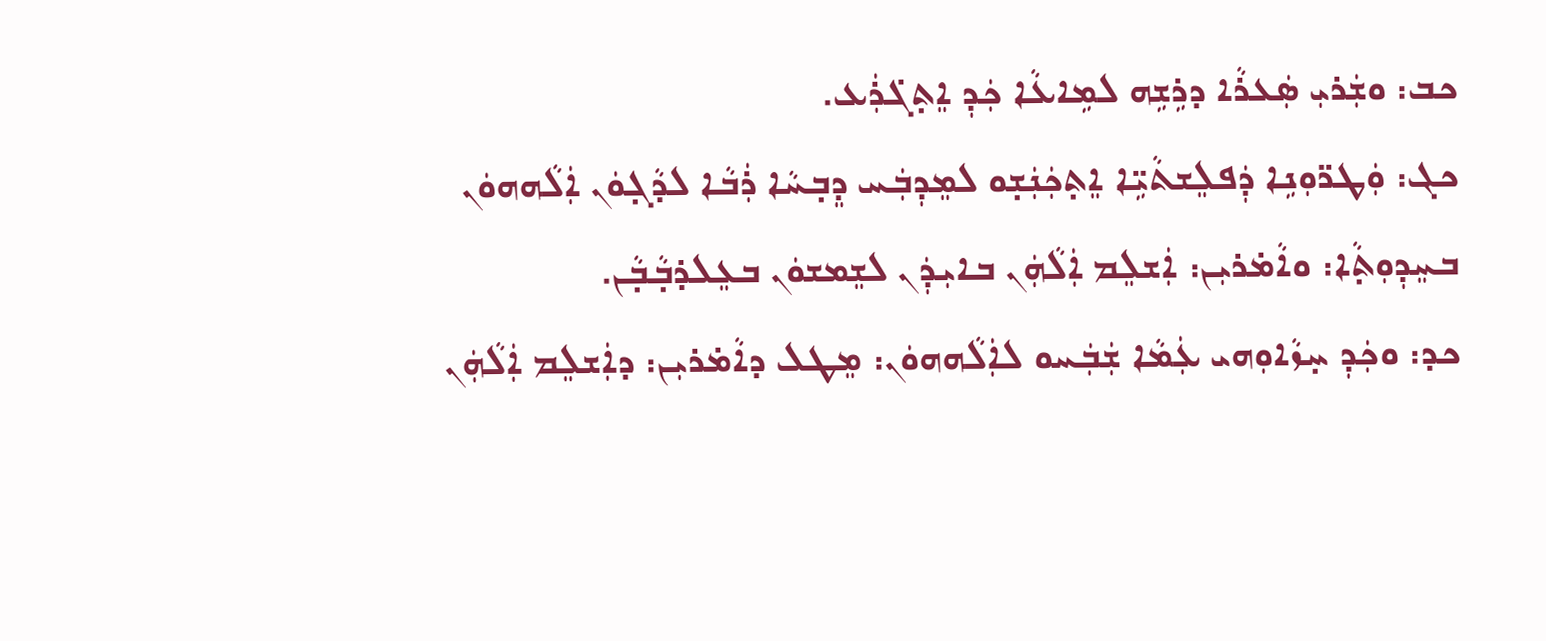ܟܒ: ܘܫܲܪܝܼ ܣܲܥܪܵܐ ܕܪܹܫܹܗ ܠܡܹܐܥܵܐ ܟܲܕܼ ܐܸܬ̣ܓ̇ܪܲܥ.
ܟܓ: ܘܲܛܪ̈ܘܼܢܹܐ ܕܲܦܠܸܫܬܵܝܹ̈ܐ ܐܸܬ̣ܟܲܢܲܫ̣ܘ ܠܡܸܕܼܒܲܚ ܕܸܒ̣ܚܵܐ ܪܲܒܵܐ ܠܕܵܓ̣ܘܿܢ ܐܲܠܵܗܗܘܿܢ ܒܚܸܕܼܘܼܬ̣ܵܐ: ܘܐܵܡ̇ܪܝܼܢ: ܐܲܫܠܸܡ ܐܲܠܵܗܲܢ ܒܐܝܼܕܲܢ ܠܫܸܡܫܘܿܢ ܒܥܸܠܕ̇ܒ̣ܵܒ̣ܵܢ.
ܟܕ: ܘܟܲܕܼ ܚ̣ܙܵܐܘܼܗܝ ܥܲܡܵܐ ܫܲܒܲܚܘ ܠܐܲܠܵܗܗܘܿܢ: ܡܸܛܠ ܕܐܵܡ̇ܪܝܼܢ: ܕܐܲܫܠܸܡ ܐܲܠܵܗܲܢ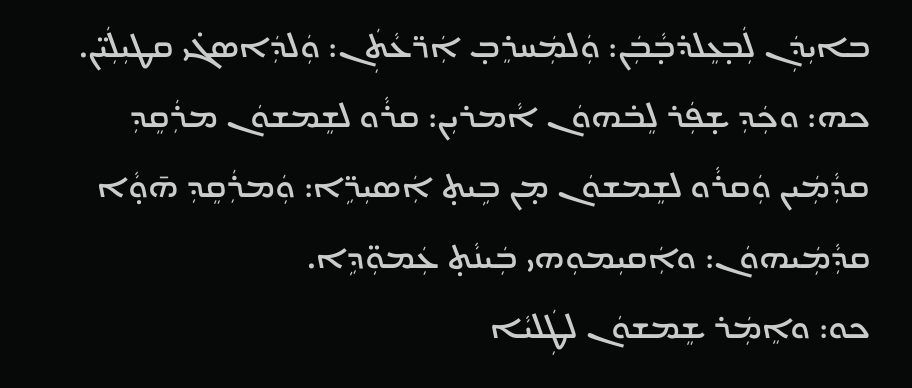ܒܐܝܼܕܲܢ ܠܲܒ̣ܥܸܠܕ̇ܒ̣ܵܒܲܢ: ܘܲܠܡܲܚܪܸܒ̣ ܐܲܪ̈ܥܵܬܲܢ: ܘܲܠܕܲܐܣܓ̇ܝ ܩܛܝܼܠܲܝ̈ܢ.
ܟܗ: ܘܟܲܕܼ ܫ̣ܦܲܪ ܠܸܒ̇ܗܘܿܢ ܐܵܡܪܝܼܢ: ܩܪܵܘ ܠܫܸܡܫܘܿܢ ܡܪܲܩܸܕܼ ܩܕܼܵܡܲܝܢ ܘܲܩܪܵܘ ܠܫܸܡܫܘܿܢ ܡ̣ܢ ܒܹܝܬ̣ ܐܲܣܝܼܪܹ̈ܐ: ܘܲܡܪܲܩܸܕܼ ܗ̄ܘ̣ܵܐ ܩܕܼܵܡܲܝܗܘܿܢ: ܘܐܲܩܝܼܡܘܼܗܝ ܒܲܝܢܵܬ̣ ܥܲܡܘܼ̈ܕܹܐ.
ܟܘ: ܘܐܸܡܲܪ ܫܸܡܫܘܿܢ ܠܛܲܠܝܵܐ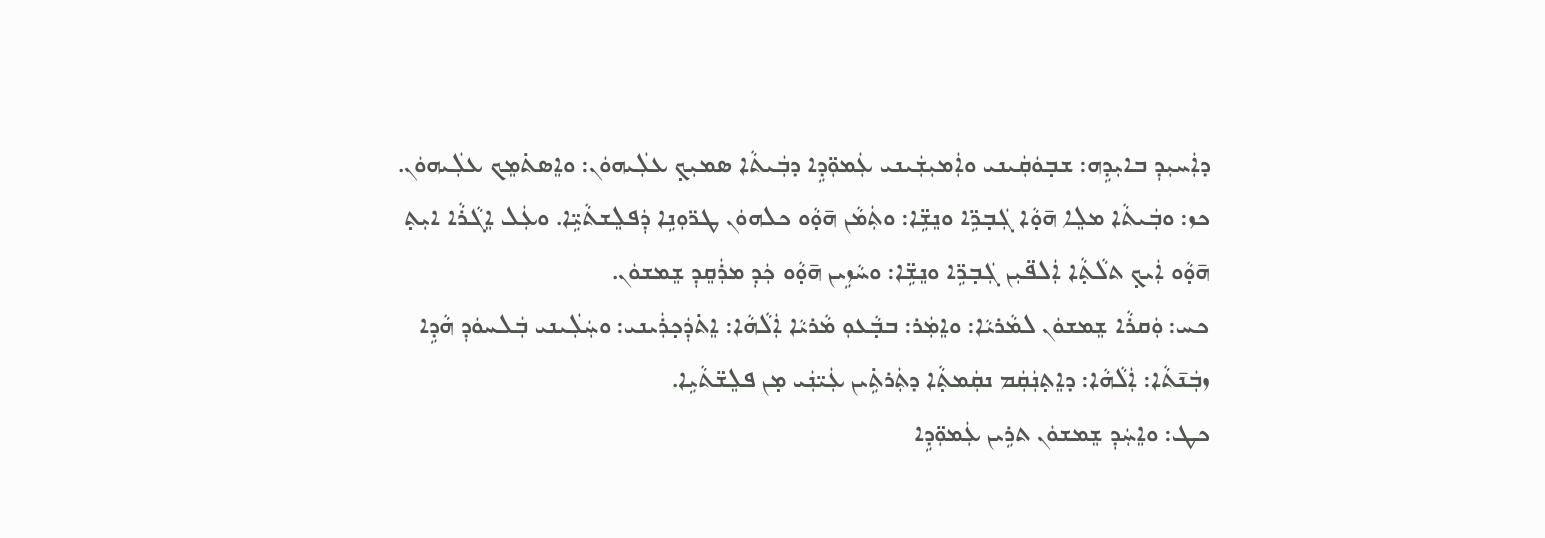ܕܐܲܚܝܼܕܼ ܒܐܝܼܕܹܗ: ܫܒ̣ܘܿܩܲܝܢܝ ܘܐܲܡܝܼܫܲܝܢܝ ܥܲܡܘܼ̈ܕܹܐ ܕܒܲܝܬܵܐ ܣܡܝܼܟ̣ ܥܠܲܝܗܘܿܢ: ܘܐܸܣܬ̇ܡܸܟ ܥܠܲܝܗܘܿܢ.
ܟܙ: ܘܒܲܝܬܵܐ ܡܠܸܐ ܗ̄ܘ̣ܵܐ ܓܲܒ̣ܪܹ̈ܐ ܘܢܸܫܹ̈ܐ: ܘܬܲܡܵܢ ܗ̄ܘ̣ܵܘ ܟܠܗܘܿܢ ܛܪ̈ܘܼܢܹܐ ܕܲܦܠܸܫܬܵܝܹ̈ܐ. ܘܥܲܠ ܐܸܓܵܪܵܐ ܐܝܼܬ̣ ܗ̄ܘ̣ܵܘ ܐܲܝܟ̣ ܬܠܵܬ̣ܵܐ ܐܲܠܦ̈ܝܼܢ ܓܲܒ̣ܪܹ̈ܐ ܘܢܸܫܹ̈ܐ: ܘܚܵܙܹܝܢ ܗ̄ܘ̣ܵܘ ܟܲܕܼ ܡܪܲܩܸܕܼ ܫܸܡܫܘܿܢ.
ܟܚ: ܘܲܩܪܵܐ ܫܸܡܫܘܿܢ ܠܡܵܪܝܵܐ: ܘܐܸܡܲܪ: ܒܒ̣ܵܥܘܼ ܡܵܪܝܵܐ ܐܲܠܵܗܵܐ: ܐܸܬ̇ܕܲܟ̣ܪܲܝܢܝ: ܘܚܲܠܲܝܢܝ ܒܲܠܚܘܿܕܼ ܗܵܕܹܐ ܙܒܲܢ̄ܬܵܐ: ܐܲܠܵܗܵܐ: ܕܐܸܬ̣ܢܲܩܲܡ ܢܩܲܡܬ̣ܵܐ ܕܬܲܪܬܹ̇ܝܢ ܥܲܝ̈ܢܲܝ ܡ̣ܢ ܦܠܸܫ̈ܬܵܝܹܐ.
ܟܛ: ܘܐܸܚܲܕܼ ܫܸܡܫܘܿܢ ܬܪܹܝܢ ܥܲܡܘܼ̈ܕܹܐ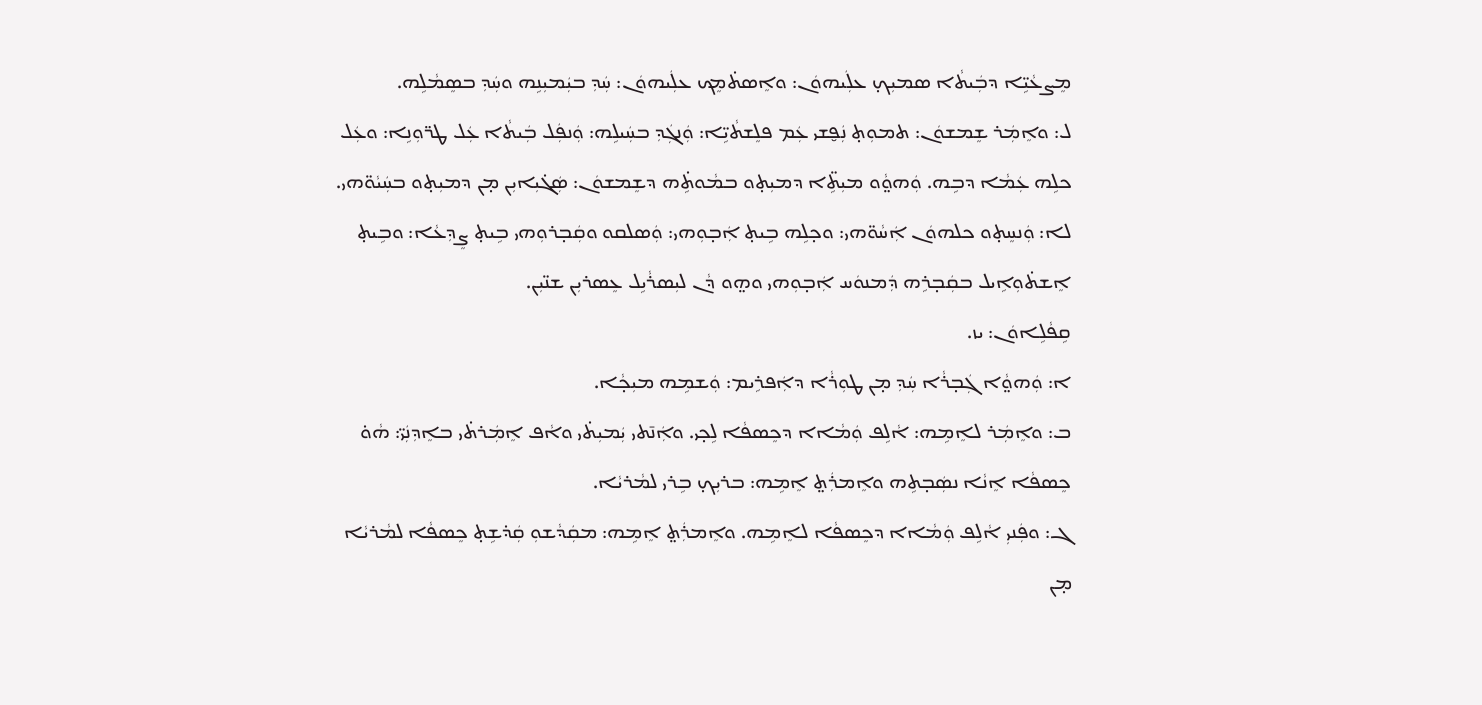ܡܸܨܥܵܝܹ̈ܐ ܕܒܲܝܬܵܐ ܣܡܝܼܟ̣ ܥܠܲܝܗܘܿܢ: ܘܐܸܣܬ̇ܡܸܟ ܥܠܲܝܗܘܿܢ: ܚܲܕܼ ܒܝܲܡܝܼܢܹܗ ܘܚܲܕܼ ܒܣܸܡܵܠܹܗ.
ܠ: ܘܐܸܡܲܪ ܫܸܡܫܘܿܢ: ܬܡܘܼܬ̣ ܢܲܦ̮ܫܝ ܥܲܡ ܦܠܸܫܬܵܝܹ̈ܐ: ܘܲܢܓܲܕܼ ܒܚܲܝܠܹܗ: ܘܲܢܦܲܠ ܒܲܝܬܵܐ ܥܲܠ ܛܪ̈ܘܼܢܹܐ: ܘܥܲܠ ܟܠܹܗ ܥܲܡܵܐ ܕܒܹܗ. ܘܲܗܘ̤ܵܘ ܡܝܼܬܹ̈ܐ ܕܡܝܼܬ̣ܘ ܒܡܵܘܬܹ̇ܗ ܕܫܸܡܫܘܿܢ: ܣܲܓ̇ܝܼܐܝܼܢ ܡ̣ܢ ܕܡܝܼܬ̣ܘ ܒܚܲܝܵܘ̈ܗܝ.
ܠܐ: ܘܲܢܚܸܬ̣ܘ ܟܠܗܘܿܢ ܐܲܚܵܘ̈ܗܝ: ܘܟ̣ܠܹܗ ܒܹܝܬ̣ ܐܲܒ̣ܘܼܗܝ: ܘܲܣܠܩܘ ܘܩܲܒ̣ܪܘܼܗܝ ܒܹܝܬ̣ ܨܸܕܼܥܵܐ: ܘܒܹܝܬ̣ ܐܸܫܬ̇ܘܼܐܹܝܠ ܒܩܲܒ̣ܪܹܗ ܕܲܡܢܘܿܚ ܐܲܒ̣ܘܼܗܝ ܘܗ̤ܘ ܕܵܢ ܠܝܼܣܪܵܝܹܠ ܥܸܣܪܝܼܢ ܫܢ̈ܝܼܢ.
ܩܹܦܵܠܹܐܘܿܢ: ܝܙ.
ܐ: ܘܲܗܘ̤ܵܐ ܓܲܒ̣ܪܵܐ ܚܲܕܼ ܡ̣ܢ ܛܘܼܪܵܐ ܕܐܲܦܪܹܝܡ: ܘܲܫܡܹܗ ܡܝܼܟ̣ܵܐ.
ܒ: ܘܐܸܡܲܪ ܠܐܸܡܹܗ: ܐܵܠܹܦ ܘܲܡܵܐܐ ܕܟܸܣܦܵܐ ܠܹܟ̣ܝ. ܘܐܲܢ̄ܬܝ ܝܲܡܝܼܬ̇ܝ ܘܐܵܦ ܐܸܡܲܪܬ̇ܝ ܒܐܸܕܼܢܲܝ̈: ܗܵܘ̇ ܟܸܣܦܵܐ ܐܸܢܵܐ ܢܣܲܒ̣ܬܹܗ ܘܐܸܡܪܲܬ̤ ܐܸܡܹܗ: ܒܪܝܼܟ̣ ܒܹܪܝ ܠܡܵܪܝܵܐ.
ܓ: ܘܦܲܢܝܼ ܐܵܠܹܦ ܘܲܡܵܐܐ ܕܟܸܣܦܵܐ ܠܐܸܡܹܗ. ܘܐܸܡܪܲܬ̤ ܐܸܡܹܗ: ܡܩܲܕܵܫܘܼ ܩܲܕ̇ܫܹܬ̣ ܟܸܣܦܵܐ ܠܡܵܪܝܵܐ ܡ̣ܢ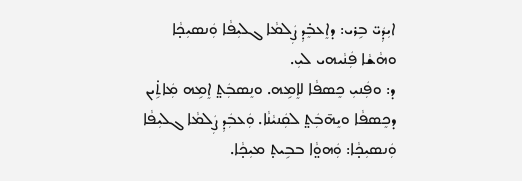ܐܝܼܕܲܝ̈ ܒܹܪܝ: ܕܐܸܥܒܸ̇ܕܼ ܨܲܠܡܵܐ ܓܠܝܼܦܵܐ ܘܲܢܣܝܼܟ̣ܵܐ ܘܗܵܫܵܐ ܦܲܢܵܝܗܝ ܠܝܼ.
ܕ: ܘܦܲܢܝܼ ܟܸܣܦܵܐ ܠܐܸܡܹܗ. ܘܢܸܣܒܲܬ̤ ܐܸܡܹܗ ܡܲܐܬܹ̇ܝܢ ܕܟܸܣܦܵܐ ܘܝܸܗ̄ܒܲܬ̤ ܠܩܲܢܝܵܢܵܐ. ܘܲܥܒܲܕܼ ܨܲܠܡܵܐ ܓܠܝܼܦܵܐ ܘܲܢܣܝܼܟ̣ܵܐ: ܘܲܗܘ̤ܵܐ ܒܒܹܝܬ̣ ܡܝܼܟ̣ܵܐ.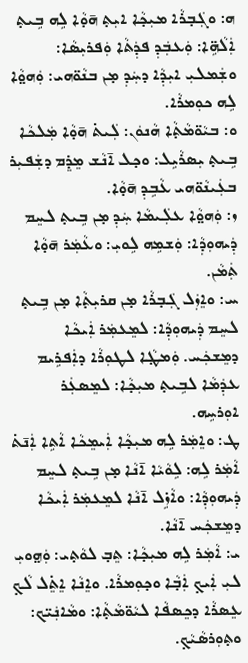ܗ: ܘܓܲܒ̣ܪܵܐ ܡܝܼܟ̣ܵܐ ܐܝܼܬ̣ ܗ̄ܘ̣ܵܐ ܠܹܗ ܒܹܝܬ̣ ܐܲܠܵܗܹ̈ܐ: ܘܲܥܒܲܕܼ ܦܕܲܬܵܐ ܘܲܦܪܝܼܣܵܐ: ܘܫܲܡܠܝܼ ܐܝܼܕܼܵܐ ܕܚܲܕܼ ܡ̣ܢ ܒܢܵܘ̈ܗܝ: ܘܲܗܘ̤ܵܐ ܠܹܗ ܟܘܼܡܪܵܐ.
ܘ: ܒܝܵܘ̈ܡܵܬ̣ܵܐ ܗܵܢܘܿܢ: ܠܲܝܬ̇ ܗ̄ܘ̣ܵܐ ܡܲܠܟܵܐ ܒܹܝܬ̣ ܝܼܣܪܵܝܹܠ: ܘܟ̣ܠ ܐ̄ܢܵܫ ܡܸܕܸ̇ܡ ܕܫܲܦܝܼܪ ܒܥܲܝܢܵܘ̈ܗܝ ܥܵܒܹܕܼ ܗ̄ܘ̣ܵܐ.
ܙ: ܘܲܗܘ̤ܵܐ ܥܠܲܝܡܵܐ ܚܲܕܼ ܡ̣ܢ ܒܹܝܬ̣ ܠܚܸܡ ܕܲܝܗܘܼܕܼܵܐ: ܘܲܫܡܹܗ ܠܹܘܝܼ: ܘܥܵܡܲܪ ܗ̄ܘ̣ܵܐ ܬܲܡܵܢ.
ܚ: ܘܐܸܙܲܠ ܓܲܒ̣ܪܵܐ ܡ̣ܢ ܩܪܝܼܬ̣ܵܐ ܡ̣ܢ ܒܹܝܬ̣ ܠܚܸܡ ܕܲܝܗܘܼܕܼܵܐ: ܠܡܸܥܡܲܪ ܐܲܝܟܵܐ ܕܡܸܫܟܲܚ. ܘܲܡܛ̣ܵܐ ܠܛܘܼܪܵܐ ܕܐܲܦܪܹܝܡ ܥܕܲܡܵܐ ܠܒܹܝܬ̣ ܡܝܼܟ̣ܵܐ: ܠܡܸܣܥܲܪ ܐܘܼܪܚܹܗ.
ܛ: ܘܐܸܡܲܪ ܠܹܗ ܡܝܼܟ̣ܵܐ ܐܲܝܡܸܟܵܐ ܐܵܬܹܐ ܐܲܢ̄ܬ̇ ܐܵܡܲܪ ܠܹܗ: ܠܹܘܵܝܵܐ ܐ̄ܢܵܐ ܡ̣ܢ ܒܹܝܬ̣ ܠܚܸܡ ܕܲܝܗܘܼܕܼܵܐ: ܘܐܵܙܹ̇ܠ ܐ̄ܢܵܐ ܠܡܸܥܡܲܪ ܐܲܝܟܵܐ ܕܡܸܫܟܲܚ ܐ̄ܢܵܐ.
ܝ: ܐܵܡܲܪ ܠܹܗ ܡܝܼܟ̣ܵܐ: ܬܸܒ̣ ܠܘܵܬ̣ܝ: ܘܲܗ̤ܘܝܼ ܠܝܼ ܐܲܝܟ̣ ܐܲܒ̣ܵܐ ܘܟ̣ܘܼܡܪܵܐ. ܘܐܸܢܵܐ ܐܸܬܸ̇ܠ ܠܵܟ̣ ܥܸܣܪܵܐ ܕܟܸܣܦܵܐ ܠܝܵܘ̈ܡܵܬ̣ܵܐ: ܘܡܵܐܢܲܝ̈ܟ: ܘܬ̣ܘܼܪܣܵܝܵܟ̣.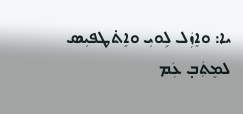ܝܐ: ܘܐܸܙܲܠ ܠܹܘܝܼ ܘܐܸܬ̇ܛܦܝܼܣ ܠܡܸܬܲܒ̣ ܥܲܡ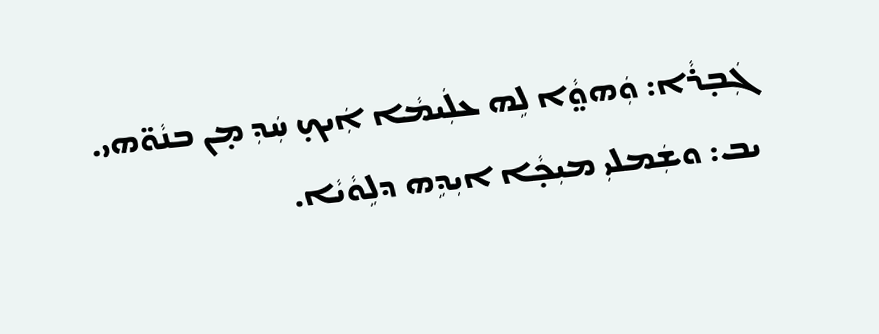ܓܲܒ̣ܪܵܐ: ܘܲܗܘ̤ܵܐ ܠܹܗ ܥܠܲܝܡܵܐ ܐܲܝܟ̣ ܚܲܕܼ ܡ̣ܢ ܒܢܵܘ̈ܗܝ.
ܝܒ: ܘܫܲܡܠܝܼ ܡܝܼܟ̣ܵܐ ܐܝܼܕܹܗ ܕܠܹܘܵܝܵܐ.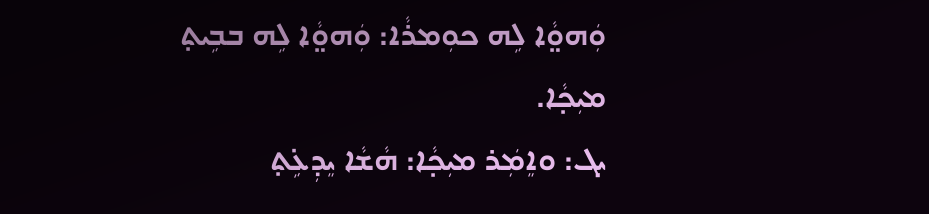ܘܲܗܘ̤ܵܐ ܠܹܗ ܟܘܼܡܪܵܐ: ܘܲܗܘ̤ܵܐ ܠܹܗ ܒܒܹܝܬ̣ ܡܝܼܟ̣ܵܐ.
ܝܓ: ܘܐܸܡܲܪ ܡܝܼܟ̣ܵܐ: ܗܵܫܵܐ ܝܸܕܼܥܹ̇ܬ̣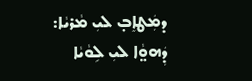ܕܡܲܛܐܸܒ̣ ܠܝܼ ܡܵܪܝܵܐ: ܕܲܗܘ̤ܵܐ ܠܝܼ ܠܹܘܵܝܵܐ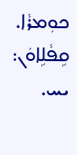ܟܘܼܡܪܵܐ.
ܩܹܦܵܠܹܐܘܿܢ: ܝܚ.